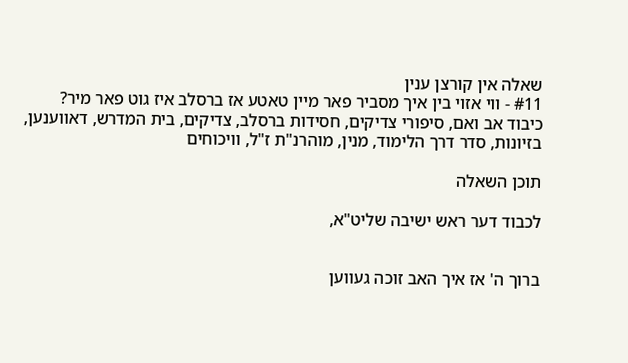שאלה אין קורצן ענין
#11 - ווי אזוי בין איך מסביר פאר מיין טאטע אז ברסלב איז גוט פאר מיר?
כיבוד אב ואם, סיפורי צדיקים, חסידות ברסלב, צדיקים, בית המדרש, דאווענען, בזיונות, סדר דרך הלימוד, מנין, מוהרנ"ת ז"ל, וויכוחים

תוכן השאלה

לכבוד דער ראש ישיבה שליט"א,


ברוך ה' אז איך האב זוכה געווען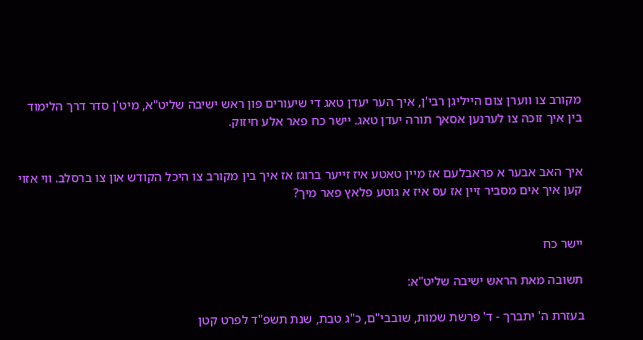מקורב צו ווערן צום הייליגן רבי'ן, איך הער יעדן טאג די שיעורים פון ראש ישיבה שליט"א, מיט'ן סדר דרך הלימוד בין איך זוכה צו לערנען אסאך תורה יעדן טאג. יישר כח פאר אלע חיזוק.


איך האב אבער א פראבלעם אז מיין טאטע איז זייער ברוגז אז איך בין מקורב צו היכל הקודש און צו ברסלב. ווי אזוי קען איך אים מסביר זיין אז עס איז א גוטע פלאץ פאר מיך?


יישר כח

תשובה מאת הראש ישיבה שליט"א:

בעזרת ה' יתברך - ד' פרשת שמות, שובבי"ם, כ"ג טבת, שנת תשפ"ד לפרט קטן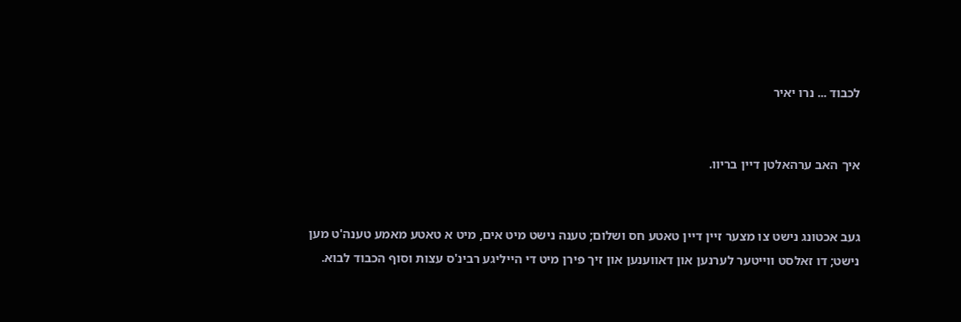לכבוד ... נרו יאיר


איך האב ערהאלטן דיין בריוו.


געב אכטונג נישט צו מצער זיין דיין טאטע חס ושלום; טענה נישט מיט אים, מיט א טאטע מאמע טענה'ט מען נישט; דו זאלסט ווייטער לערנען און דאווענען און זיך פירן מיט די הייליגע רבינ'ס עצות וסוף הכבוד לבוא.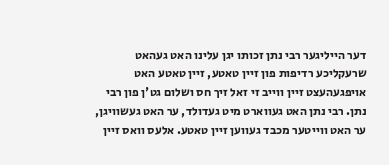דער הייליגער רבי נתן זכותו יגן עלינו האט געהאט שרעקליכע רדיפות פון זיין טאטע, זיין טאטע האט אויפגעהעצט זיין ווייב זי זאל זיך חס ושלום גט'ן פון רבי נתן. רבי נתן האט געווארט מיט געדולד, ער האט געשוויגן, ער האט ווייטער מכבד געווען זיין טאטע. אלעס וואס זיין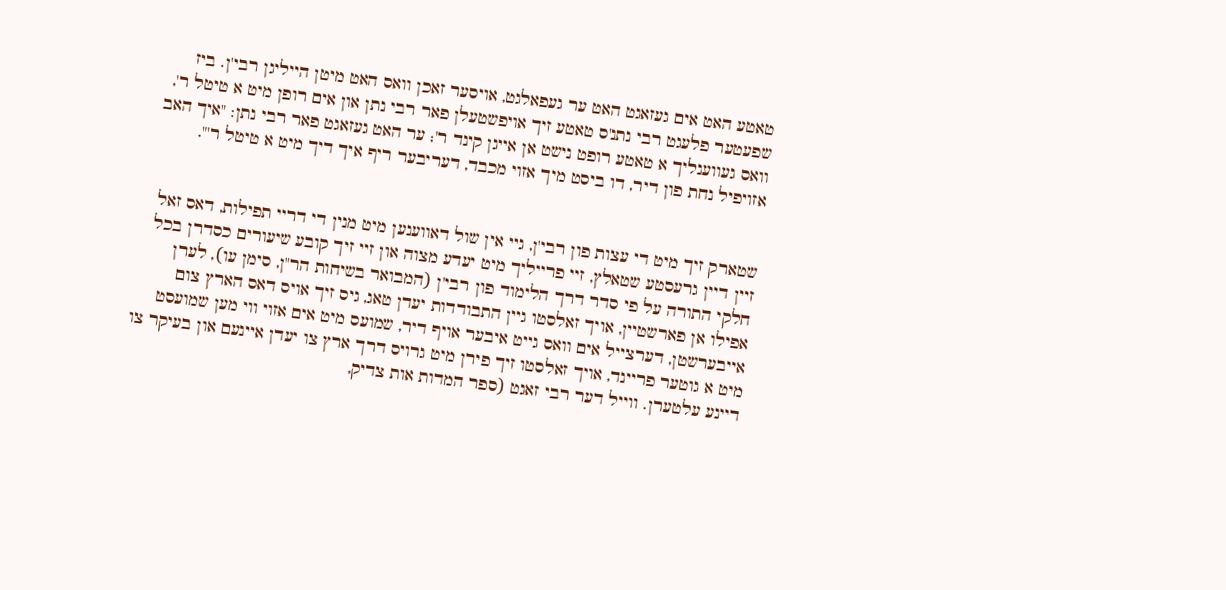טאטע האט אים געזאגט האט ער געפאלגט, אויסער זאכן וואס האט מיטן הייליגן רבי'ן. ביז שפעטער פלעגט רבי נתנ'ס טאטע זיך אויפשטעלן פאר רבי נתן און אים רופן מיט א טיטל ר', וואס געווענליך א טאטע רופט נישט אן אייגן קינד ר'; ער האט געזאגט פאר רבי נתן: "איך האב אזויפיל נחת פון דיר, דו ביסט מיך אזוי מכבד, דעריבער ריף איך דיך מיט א טיטל ר'".


שטארק זיך מיט די עצות פון רבי'ן, גיי אין שול דאווענען מיט מנין די דריי תפילות, דאס זאל זיין דיין גרעסטע שטאלץ, זיי פרייליך מיט יעדע מצוה און זיי זיך קובע שיעורים כסדרן בכל חלקי התורה על פי סדר דרך הלימוד פון רבי'ן (המבואר בשיחות הר"ן, סימן עו), לערן אפילו אן פארשטיין, אויך זאלסטו גיין התבודדות יעדן טאג, גיס זיך אויס דאס הארץ צום אייבערשטן, דערצייל אים וואס גייט איבער אויף דיר, שמועס מיט אים אזוי ווי מען שמועסט מיט א גוטער פריינד, אויך זאלסטו זיך פירן מיט גרויס דרך ארץ צו יעדן איינעם און בעיקר צו דיינע עלטערן. ווייל דער רבי זאגט (ספר המדות אות צדיק,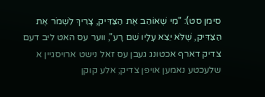סימן סט): "מִי שֶׁאוֹהֵב אֶת הַצַּדִּיק, צָרִיךְ לִשְׁמֹר אֶת הַצַּדִּיק, שֶׁלֹּא יֵצֵא עָלָיו שֵׁם רָע", ווער עס האט ליב דעם צדיק דארף אכטונג געבן עס זאל נישט ארויסגיין א שלעכטע נאמען אויפן צדיק; אלע קוקן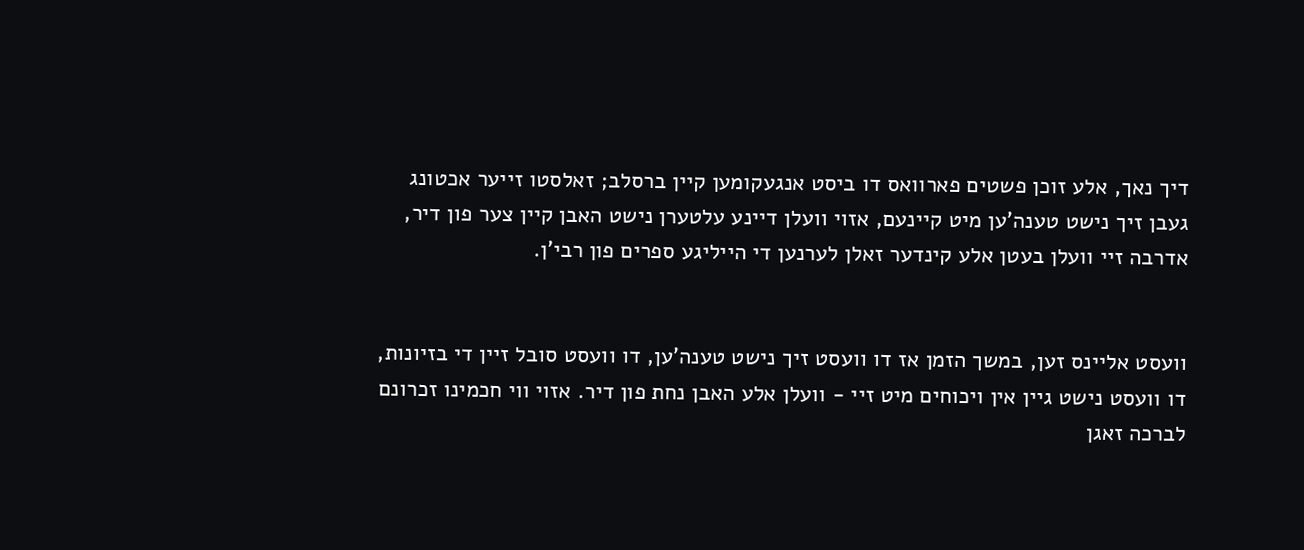דיך נאך, אלע זוכן פשטים פארוואס דו ביסט אנגעקומען קיין ברסלב; זאלסטו זייער אכטונג געבן זיך נישט טענה'ען מיט קיינעם, אזוי וועלן דיינע עלטערן נישט האבן קיין צער פון דיר, אדרבה זיי וועלן בעטן אלע קינדער זאלן לערנען די הייליגע ספרים פון רבי'ן.


וועסט אליינס זען, במשך הזמן אז דו וועסט זיך נישט טענה'ען, דו וועסט סובל זיין די בזיונות, דו וועסט נישט גיין אין ויכוחים מיט זיי - וועלן אלע האבן נחת פון דיר. אזוי ווי חכמינו זכרונם לברכה זאגן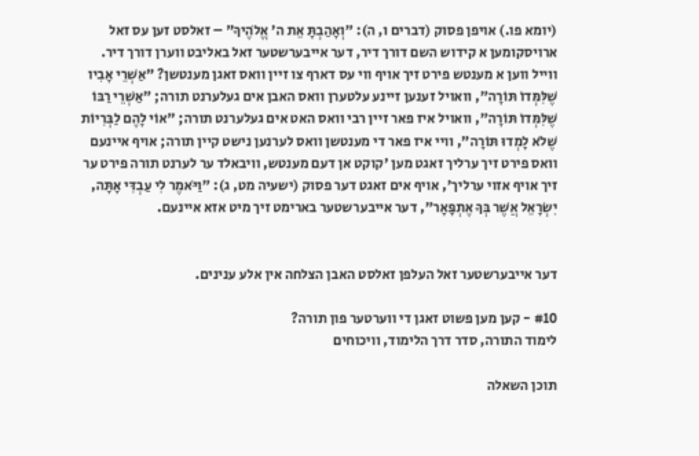(יומא פו.) אויפן פסוק (דברים ו, ה): "וְאָהַבְתָּ אֵת ה' אֱלֹהֶיךָ" – זאלסט זען עס זאל ארויסקומען א קידוש השם דורך דיר, דער אייבערשטער זאל באליבט ווערן דורך דיר. ווייל ווען א מענטש פירט זיך אויף ווי עס דארף צו זיין וואס זאגן מענטשן? "אַשְׁרֵי אָבִיו שֶׁלִּמְּדוֹ תּוֹרָה", וואויל זענען זיינע עלטערן וואס האבן אים געלערנט תורה; "אַשְׁרֵי רַבּוֹ שֶׁלִּמְּדוֹ תּוֹרָה", וואויל איז פאר זיין רבי וואס האט אים געלערנט תורה; "אוֹי לָהֶם לַבְּרִיוֹת שֶׁלֹא לָמְדוּ תּוֹרָה", וויי איז פאר די מענטשן וואס לערנען נישט קיין תורה; אויף איינעם וואס פירט זיך ערליך זאגט מען 'קוקט אן דעם מענטש, וויבאלד ער לערנט תורה פירט ער זיך אויף אזוי ערליך', אויף אים זאגט דער פסוק (ישעיה מט, ג): "וַיֹּאמֶר לִי עַבְדִּי אָתָּה, יִשְׂרָאֵל אֲשֶׁר בְּךָ אֶתְפָּאָר", דער אייבערשטער בארימט זיך מיט אזא איינעם.


דער אייבערשטער זאל העלפן זאלסט האבן הצלחה אין אלע ענינים.

#10 - קען מען פשוט זאגן די ווערטער פון תורה?
לימוד התורה, סדר דרך הלימוד, וויכוחים

תוכן השאלה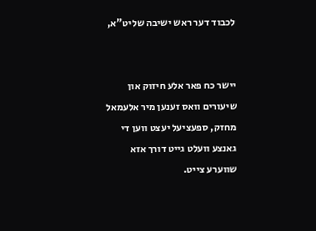לכבוד דער ראש ישיבה שליט"א,


יישר כח פאר אלע חיזוק און שיעורים וואס זענען מיר אלעמאל מחזק, ספעציעל יעצט ווען די גאנצע וועלט גייט דורך אזא שווערע צייט.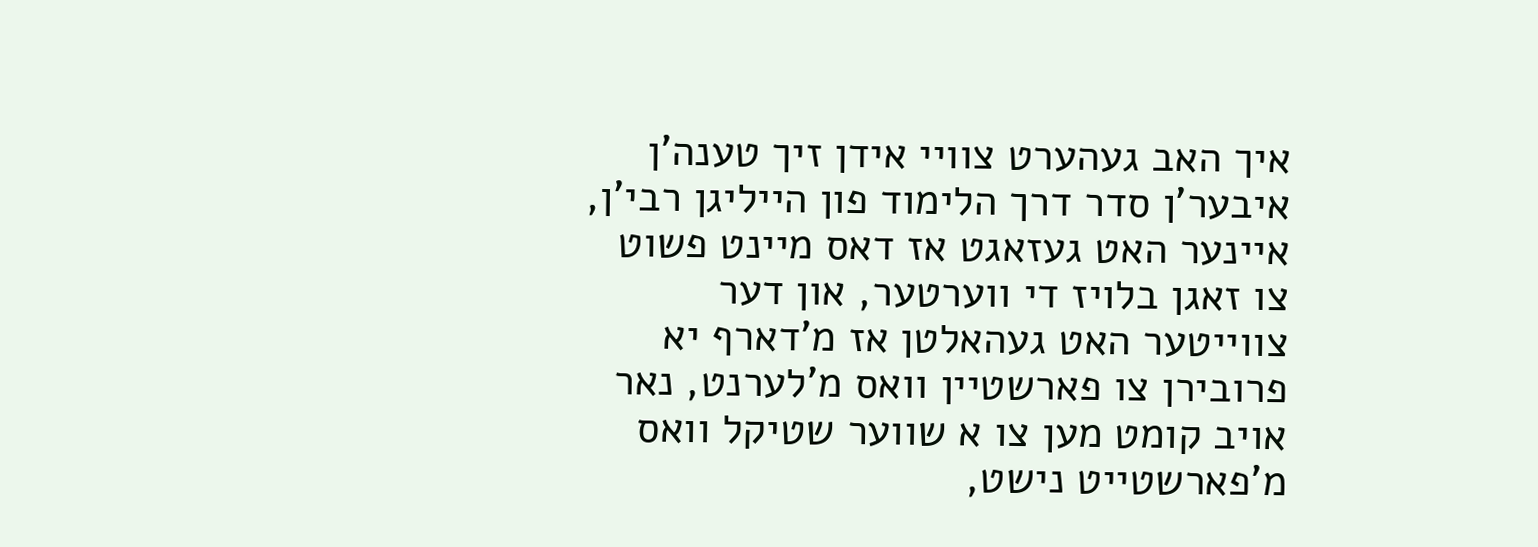איך האב געהערט צוויי אידן זיך טענה'ן איבער'ן סדר דרך הלימוד פון הייליגן רבי'ן, איינער האט געזאגט אז דאס מיינט פשוט צו זאגן בלויז די ווערטער, און דער צווייטער האט געהאלטן אז מ'דארף יא פרובירן צו פארשטיין וואס מ'לערנט, נאר אויב קומט מען צו א שווער שטיקל וואס מ'פארשטייט נישט,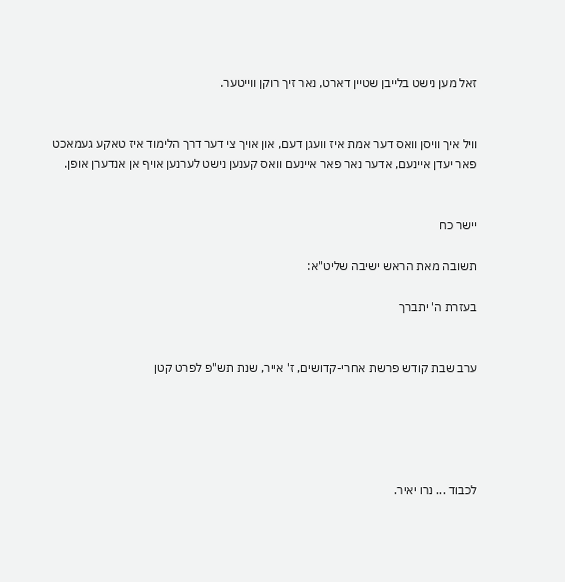זאל מען נישט בלייבן שטיין דארט, נאר זיך רוקן ווייטער.


וויל איך וויסן וואס דער אמת איז וועגן דעם, און אויך צי דער דרך הלימוד איז טאקע געמאכט פאר יעדן איינעם, אדער נאר פאר איינעם וואס קענען נישט לערנען אויף אן אנדערן אופן.


יישר כח

תשובה מאת הראש ישיבה שליט"א:

בעזרת ה' יתברך


ערב שבת קודש פרשת אחרי-קדושים, ז' אייר, שנת תש"פ לפרט קטן





לכבוד ... נרו יאיר.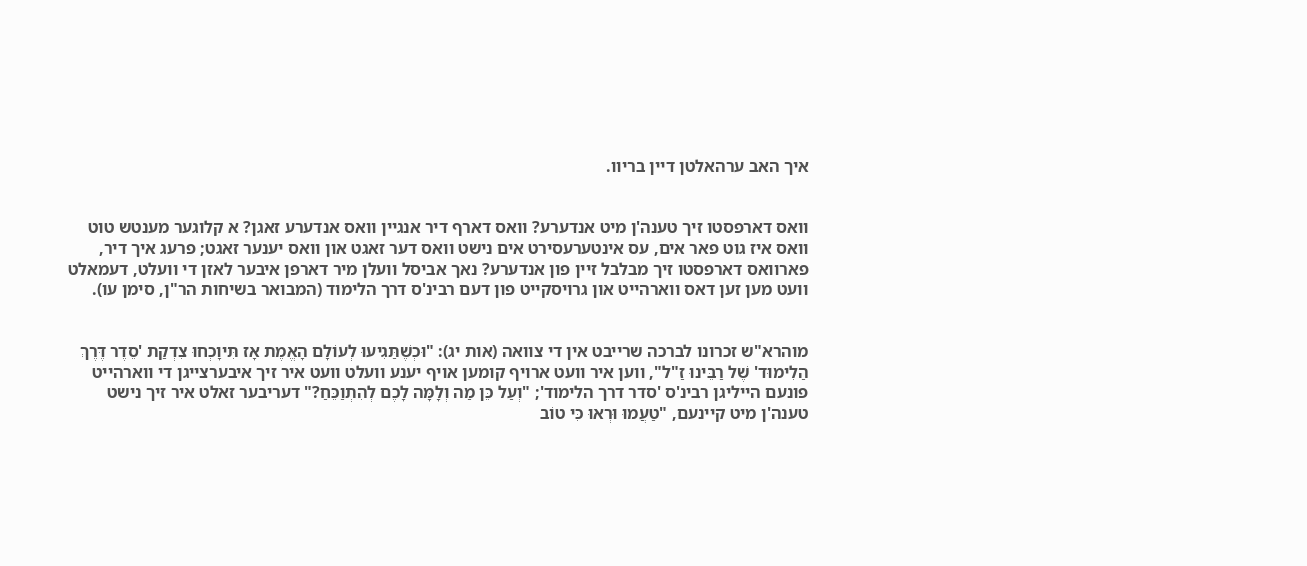איך האב ערהאלטן דיין בריוו.


וואס דארפסטו זיך טענה'ן מיט אנדערע? וואס דארף דיר אנגיין וואס אנדערע זאגן? א קלוגער מענטש טוט וואס איז גוט פאר אים, עס אינטערעסירט אים נישט וואס דער זאגט און וואס יענער זאגט; פרעג איך דיר, פארוואס דארפסטו זיך מבלבל זיין פון אנדערע? נאך אביסל וועלן מיר דארפן איבער לאזן די וועלט, דעמאלט וועט מען זען דאס ווארהייט און גרויסקייט פון דעם רבינ'ס דרך הלימוד (המבואר בשיחות הר"ן, סימן עו).


מוהרא"ש זכרונו לברכה שרייבט אין די צוואה (אות יג): "וּכְשֶׁתַּגִיעוּ לְעוֹלָם הָאֱמֶת אָז תִּיוָכְחוּ צִדְקַת 'סֵדֶר דֶּרֶךְ הַלִימוּד' שֶׁל רַבֵּינוּ זַ"ל", ווען איר וועט ארויף קומען אויף יענע וועלט וועט איר זיך איבערצייגן די ווארהייט פונעם הייליגן רבינ'ס 'סדר דרך הלימוד'; "וְעַל כֵּן מַה וְלָמָּה לָכֶם לְהִתְוַכֵּחַ?" דעריבער זאלט איר זיך נישט טענה'ן מיט קיינעם, "טַעֲמוּ וּרְאוּ כִּי טוֹב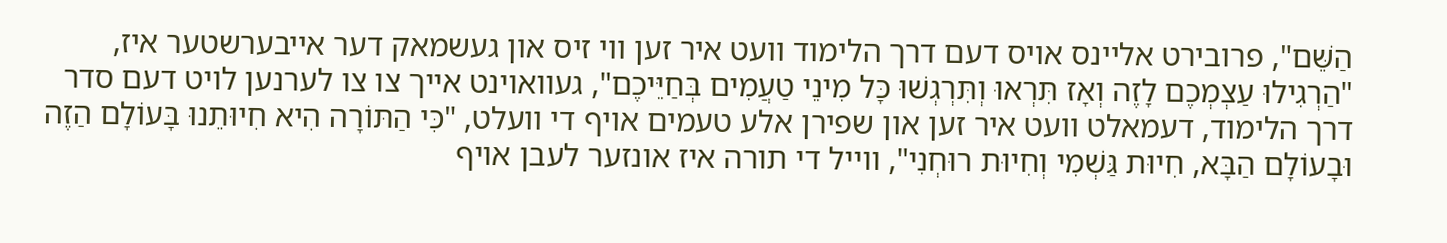הַשֵּׁם", פרובירט אליינס אויס דעם דרך הלימוד וועט איר זען ווי זיס און געשמאק דער אייבערשטער איז, "הַרְגִילוּ עַצְמְכֶם לָזֶה וְאָז תִּרְאוּ וְתִּרְגְשׁוּ כָּל מִינֵי טַעֲמִים בְּחַיֵּיכֶם", געוואוינט אייך צו צו לערנען לויט דעם סדר דרך הלימוד, דעמאלט וועט איר זען און שפירן אלע טעמים אויף די וועלט, "כִּי הַתּוֹרָה הִיא חִיוּתֵנוּ בָּעוֹלָם הַזֶה וּבָעוֹלָם הַבָּא, חִיוּת גַּשְׁמִי וְחִיוּת רוּחְנִי", ווייל די תורה איז אונזער לעבן אויף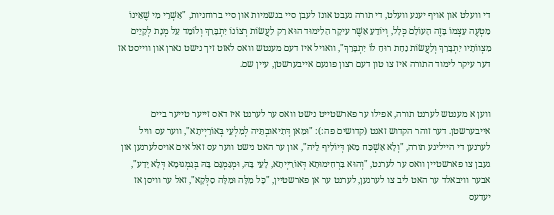די וועלט און אויף יענע וועלט, די תורה געבט אונז לעבן סיי בגשמיות און סיי ברוחניות, "אַשְׁרֵי מִי שֶׁאֵינוֹ מַטְעֶה עַצְמוֹ בָּזֶה הָעוֹלָם כְּלָל, וְיוֹדֵעַ אַשֶׁר עִיקָר הַלִימוּד הוּא רַק לַעֲשׂוֹת רְצוֹנוֹ יִתְבָּרַךְ וְלוֹמֵד עַל מְנָת לְקַיֵים מִצְווֹתָיו יִתְבָּרַךְ וְלַעֲשׂוֹת נַחַת רוּחַ לוֹ יִתְבָּרַךְ", וואויל איז דעם מענטש וואס לאזט זיך נישט נארן און ווייסט אז דער עיקר לימוד התורה איז צו טון דעם רצון פונעם אייבערשטן, עיין שם.


ווען א מענטש לערנט תורה, אפילו ער פארשטייט נישט וואס ער לערנט איז דאס זייער טייער ביים אייבערשטן. דער זוהר הקדוש זאגט (קדושים פה:): "וּמַאן דְּתִיאוּבְתֵּיה לְמִלְעֵי בְּאוֹרַיְיתָא", ווער עס וויל לערנען די הייליגע תורה, "וְלָא אַשְׁכַּח מַאן דְּיוֹלִיף לֵיהּ", און ער האט נישט ווער עס זאל אים אויסלערנען און געבן צו פארשטיין וואס ער לערנט, "וְהוּא בִּרְחִימוּתָא דְּאוֹרַיְיתָא, לָעֵי בָּהּ, וּמְגַּמְגֵּם בָּהּ בְּגִמְגוּמָא דְּלָא יָדַע", אבער וויבאלד ער האט ליב צו לערנען, לערנט ער אן פארשטיין, "כָּל מִלָּה וּמִלָּה סַלְּקָא", זאל ער וויסן אז יעדעס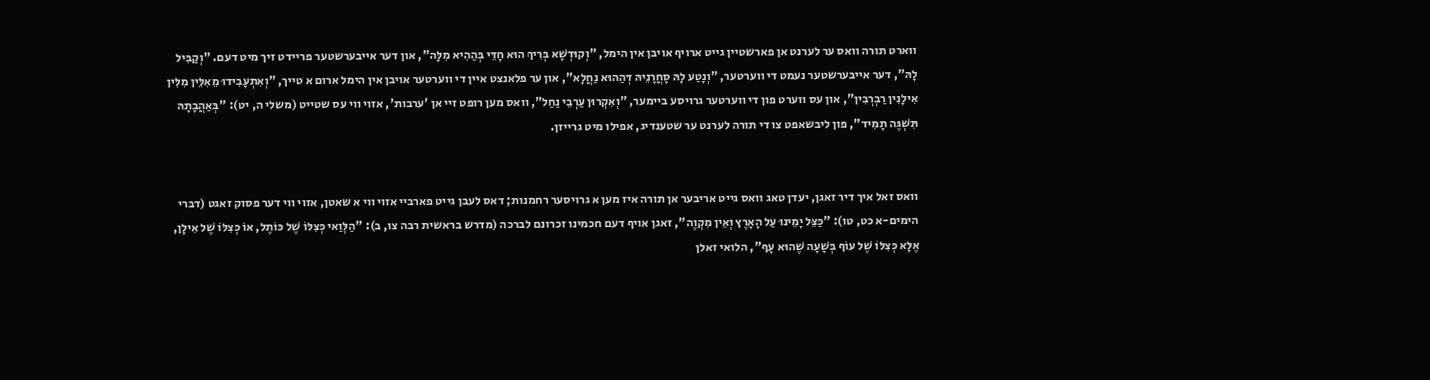ווארט תורה וואס ער לערנט אן פארשטיין גייט ארויף אויבן אין הימל, "וְקוּדְשָׁא בְּרִיךְ הוּא חָדֵּי בְּהַהִיא מִלָּה", און דער אייבערשטער פריידט זיך מיט דעם. "וְקַבִּיל לָהּ", דער אייבערשטער נעמט די ווערטער, "וְנָטַע לָהּ סָחֲרָנֵיהּ דְּהַהוּא נַחֲלָא", און ער פלאנצט איין די ווערטער אויבן אין הימל ארום א טייך, "וְאִתְעָבִידוּ מֵאִלֵּין מִלִּין אִילָנִין רַבְרְבִין", און עס ווערט פון די ווערטער גרויסע ביימער, "וְאִקְרוּן עַרְבֵי נַחַל", וואס מען רופט זיי אן 'ערבות', אזוי ווי עס שטייט (משלי ה, יט): "בְּאַהֲבָתָהּ תִּשְׁגֶּה תָמִיד", פון ליבשאפט צו די תורה לערנט ער שטענדיג, אפילו מיט גרייזן.


וואס זאל איך דיר זאגן, יעדן טאג וואס גייט אריבער אן תורה איז מען א גרויסער רחמנות; דאס לעבן גייט פארביי אזוי ווי א שאטן, אזוי ווי דער פסוק זאגט (דברי הימים-א כט, טו): "כַּצֵּל יָמֵינוּ עַל הָאָרֶץ וְאֵין מִקְוֶה", זאגן אויף דעם חכמינו זכרונם לברכה (מדרש בראשית רבה צו, ב): "הַלְּוַאי כְּצִלּוֹ שֶׁל כּוֹתֶל, אוֹ כְּצִלּוֹ שֶׁל אִילָן, אֶלָּא כְּצִלּוֹ שֶׁל עוֹף בְּשָׁעָה שֶׁהוּא עָף", הלואי זאלן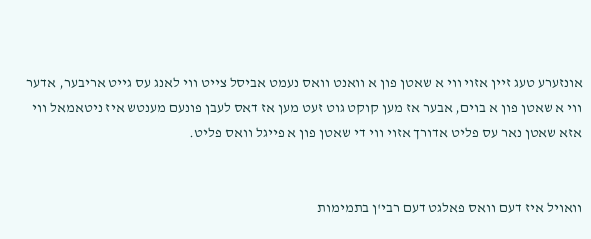אונזערע טעג זיין אזוי ווי א שאטן פון א וואנט וואס נעמט אביסל צייט ווי לאנג עס גייט אריבער, אדער ווי א שאטן פון א בוים, אבער אז מען קוקט גוט זעט מען אז דאס לעבן פונעם מענטש איז ניטאמאל ווי אזא שאטן נאר עס פליט אדורך אזוי ווי די שאטן פון א פייגל וואס פליט.


וואויל איז דעם וואס פאלגט דעם רבי'ן בתמימות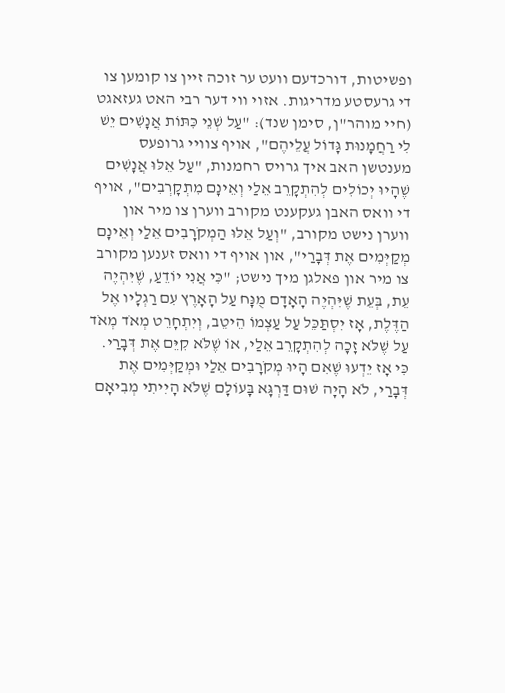ופשיטות, דורכדעם וועט ער זוכה זיין צו קומען צו די גרעסטע מדריגות. אזוי ווי דער רבי האט געזאגט (חיי מוהר"ן, סימן שנד): "עַל שְׁנֵי כִּתּוֹת אֲנָשִׁים יֵשׁ לִי רַחֲמָנוּת גָּדוֹל עֲלֵיהֶם", אויף צוויי גרופעס מענטשן האב איך גרויס רחמנות, "עַל אֵלּוּ אֲנָשִׁים שֶׁהָיוּ יְכוֹלִים לְהִתְקָרֵב אֵלַי וְאֵינָם מִתְקָרְבִים", אויף די וואס האבן געקענט מקורב ווערן צו מיר און ווערן נישט מקורב, "וְעַל אֵלּוּ הַמְקֹרָבִים אֵלַי וְאֵינָם מְקַיְּמִים אֶת דְּבָרַי", און אויף די וואס זענען מקורב צו מיר און פאלגן מיך נישט; "כִּי אֲנִי יוֹדֵעַ, שֶׁיִּהְיֶה עֵת, בְּעֵת שֶׁיִּהְיֶה הָאָדָם מֻנָּח עַל הָאָרֶץ עִם רַגְלָיו אֶל הַדֶּלֶת, אָז יִסְתַּכֵּל עַל עַצְמוֹ הֵיטֵב, וְיִתְחָרֵט מְאֹד מְאֹד עַל שֶׁלֹּא זָכָה לְהִתְקָרֵב אֵלַי, אוֹ שֶׁלֹּא קִיֵּם אֶת דְּבָרַי. כִּי אָז יֵדְעוּ שֶׁאִם הָיוּ מְקֹרָבִים אֵלַי וּמְקַיְּמִים אֶת דְּבָרַי, לֹא הָיָה שׁוּם דַּרְגָּא בָּעוֹלָם שֶׁלֹּא הָיִיתִי מְבִיאָם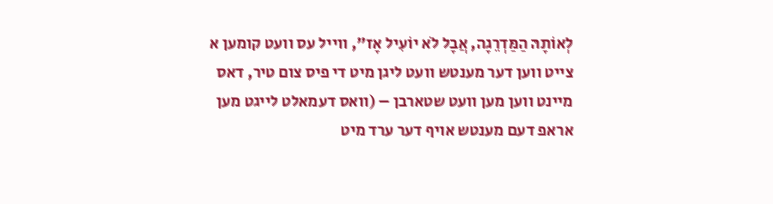לְאוֹתָהּ הַמַּדְרֵגָה, אֲבָל לֹא יוֹעִיל אָז", ווייל עס וועט קומען א צייט ווען דער מענטש וועט ליגן מיט די פיס צום טיר, דאס מיינט ווען מען וועט שטארבן – (וואס דעמאלט לייגט מען אראפ דעם מענטש אויף דער ערד מיט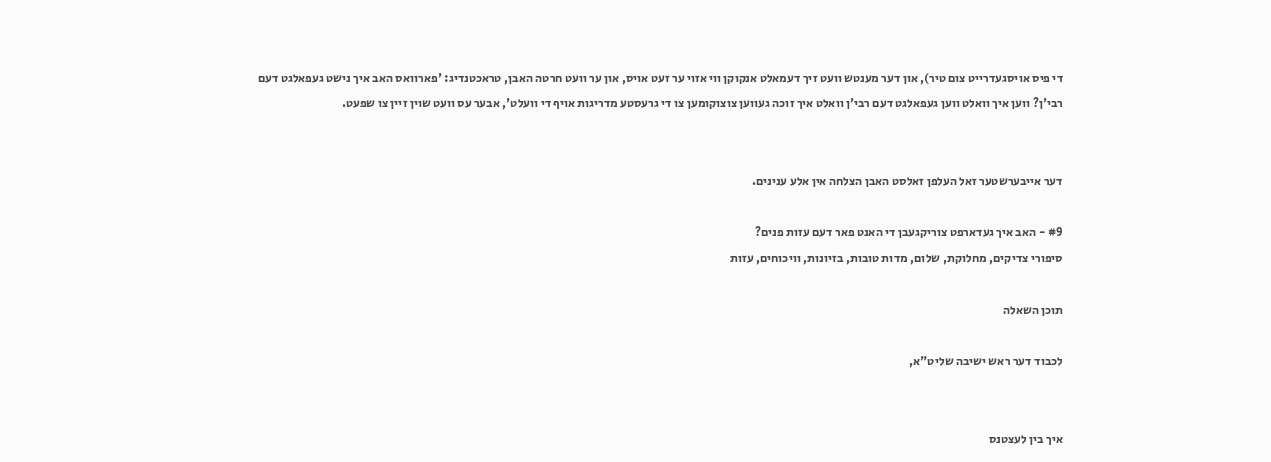די פיס אויסגעדרייט צום טיר), און דער מענטש וועט זיך דעמאלט אנקוקן ווי אזוי ער זעט אויס, און ער וועט חרטה האבן, טראכטנדיג: 'פארוואס האב איך נישט געפאלגט דעם רבי'ן? ווען איך וואלט ווען געפאלגט דעם רבי'ן וואלט איך זוכה געווען צוצוקומען צו די גרעסטע מדריגות אויף די וועלט', אבער עס וועט שוין זיין צו שפעט.


דער אייבערשטער זאל העלפן זאלסט האבן הצלחה אין אלע ענינים.

#9 - האב איך געדארפט צוריקגעבן די האנט פאר דעם עזות פנים?
סיפורי צדיקים, מחלוקת, שלום, מדות טובות, בזיונות, וויכוחים, עזות

תוכן השאלה

לכבוד דער ראש ישיבה שליט"א,


איך בין לעצטנס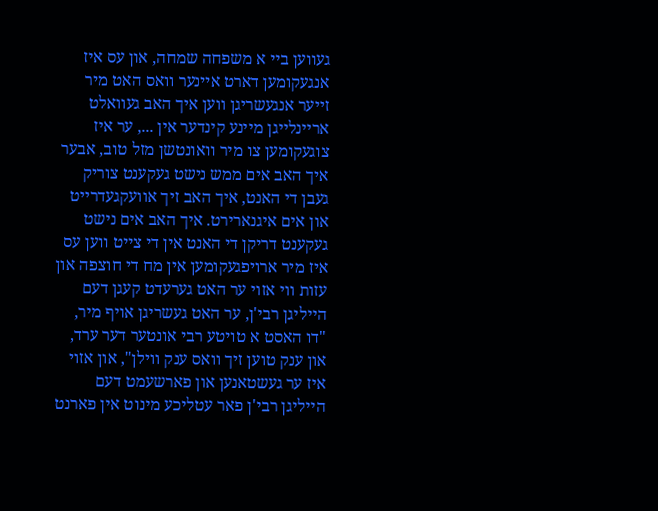געווען ביי א משפחה שמחה, און עס איז אנגעקומען דארט איינער וואס האט מיר זייער אנגעשריגן ווען איך האב געוואלט אריינלייגן מיינע קינדער אין ..., ער איז צוגעקומען צו מיר וואונטשן מזל טוב, אבער איך האב אים ממש נישט געקענט צוריק געבן די האנט, איך האב זיך אוועקגעדרייט און אים איגנארירט. איך האב אים נישט געקענט דריקן די האנט אין די צייט ווען עס איז מיר ארויפגעקומען אין מח די חוצפה און עזות ווי אזוי ער האט גערעדט קעגן דעם הייליגן רבי'ן, ער האט געשריגן אויף מיר, "דו האסט א טויטע רבי אונטער דער ערד, און ענק טוען זיך וואס ענק ווילן", און אזוי איז ער געשטאנען און פארשעמט דעם הייליגן רבי'ן פאר עטליכע מינוט אין פארנט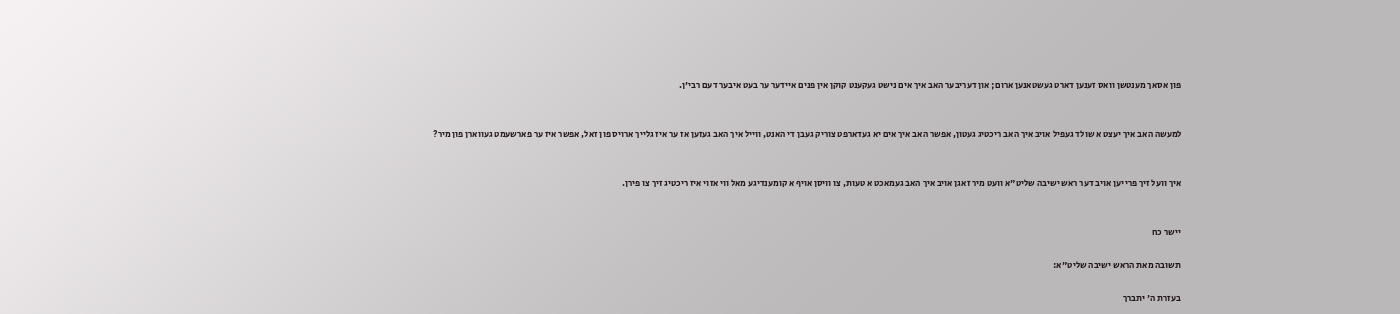פון אסאך מענטשן וואס זענען דארט געשטאנען ארום; און דעריבער האב איך אים נישט געקענט קוקן אין פנים איידער ער בעט איבער דעם רבי'ן.


למעשה האב איך יעצט א שולד געפיל אויב איך האב ריכטיג געטון, אפשר האב איך אים יא געדארפט צוריק געבן די האנט, ווייל איך האב געזען אז ער איז גלייך ארויס פון זאל, אפשר איז ער פארשעמט געווארן פון מיר?


איך וועל זיך פרייען אויב דער ראש ישיבה שליט"א וועט מיר זאגן אויב איך האב געמאכט א טעות, צו וויסן אויף א קומענדיגע מאל ווי אזוי איז ריכטיג זיך צו פירן.


יישר כח

תשובה מאת הראש ישיבה שליט"א:

בעזרת ה' יתברך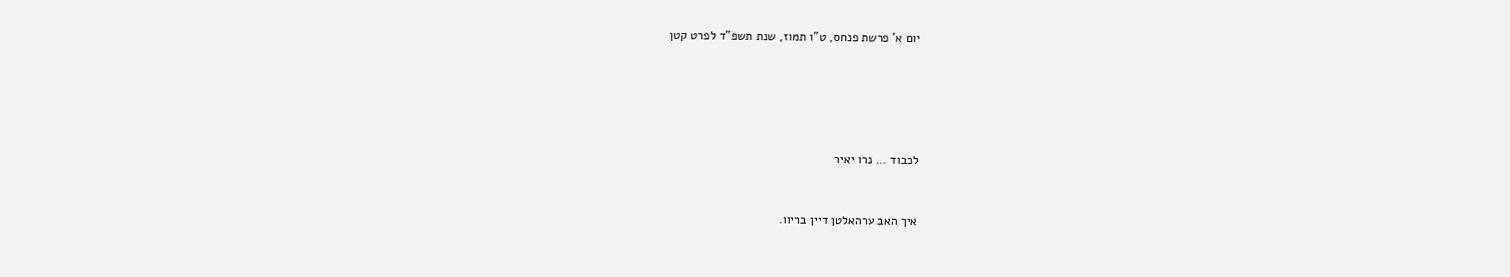יום א' פרשת פנחס, ט"ו תמוז, שנת תשפ"ד לפרט קטן





לכבוד ... נרו יאיר


איך האב ערהאלטן דיין בריוו.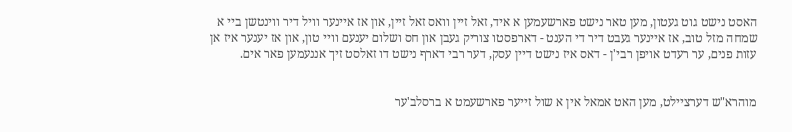האסט נישט גוט געטון, מען טאר נישט פארשעמען א איד, זאל זיין וואס זאל זיין, און אז איינער וויל דיר ווינטשן ביי א שמחה מזל טוב, אז איינער געבט דיר די הענט - דארפסטו צוריק געבן און חס ושלום יענעם וויי טון, און אז יענער איז אן עזות פנים, ער רעדט אויפן רבי'ן - דאס איז נישט דיין עסק, דער רבי דארף נישט דו זאלסט זיך אננעמען פאר אים.


מוהרא"ש דערציילט, מען האט אמאל אין א שול זייער פארשעמט א ברסלב'ער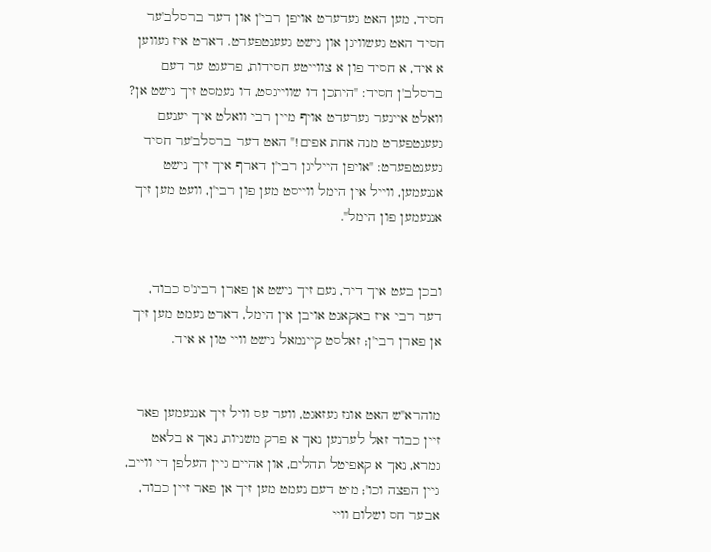חסיד, מען האט געדערט אויפן רבי'ן און דער ברסלב'ער חסיד האט געשוויגן און נישט געענטפערט. דארט איז געווען א איד, א חסיד פון א צווייטע חסידות, פרעגט ער דעם ברסלב'ן חסיד: "היתכן דו שווייגסט, דו נעמסט זיך נישט אן? וואלט איינער גערעדט אויף מיין רבי וואלט איך יענעם געענטפערט מנה אחת אפים!" האט דער ברסלב'ער חסיד געענטפערט: "אויפן הייליגן רבי'ן דארף איך זיך נישט אננעמען, ווייל אין הימל ווייסט מען פון רבי'ן, וועט מען זיך אננעמען פון הימל".


ובכן בעט איך דיר, נעם זיך נישט אן פארן רבינ'ס כבוד, דער רבי איז באקאנט אויבן אין הימל, דארט נעמט מען זיך אן פארן רבי'ן; זאלסט קיינמאל נישט וויי טון א איד.


מוהרא"ש האט אונז געזאגט, ווער עס וויל זיך אננעמען פאר זיין כבוד זאל לערנען נאך א פרק משניות, נאך א בלאט גמרא, נאך א קאפיטל תהלים, און אהיים גיין העלפן די ווייב, גיין הפצה וכו'; מיט דעם נעמט מען זיך אן פאר זיין כבוד, אבער חס ושלום וויי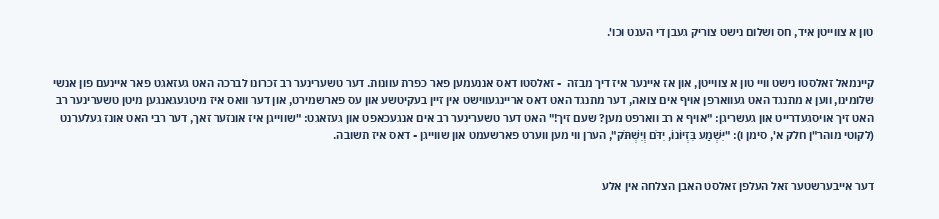טון א צווייטן איד, חס ושלום נישט צוריק געבן די הענט וכו'.


קיינמאל זאלסטו נישט וויי טון א צווייטן, און אז איינער איז דיך מבזה  - זאלסטו דאס אננעמען פאר כפרת עוונות. דער טשערינער רב זכרונו לברכה האט געזאגט פאר איינעם פון אנשי שלומינו, ווען א מתנגד האט געווארפן אויף אים צואה, דער מתנגד האט דאס אריינגעווישט אין זיין בעקיטשע און עס פארשמירט, און דער וואס איז מיטגעגאנגען מיטן טשערינער רב האט זיך אויסגעדרייט און געשריגן: "אויף א רב ווארפט מען? שעם זיך!" האט דער טשערינער רב אים אנגעכאפט און געזאגט: "שווייגן איז אונזער זאך, דער רבי האט אונז געלערנט (לקוטי מוהר"ן חלק א', סימן ו): "יִּשְׁמַע בִּזְיוֹנוֹ, יִדֹּם וְיִשְׁתֹּק", הערן ווי מען ווערט פארשעמט און שווייגן - דאס איז תשובה.


דער אייבערשטער זאל העלפן זאלסט האבן הצלחה אין אלע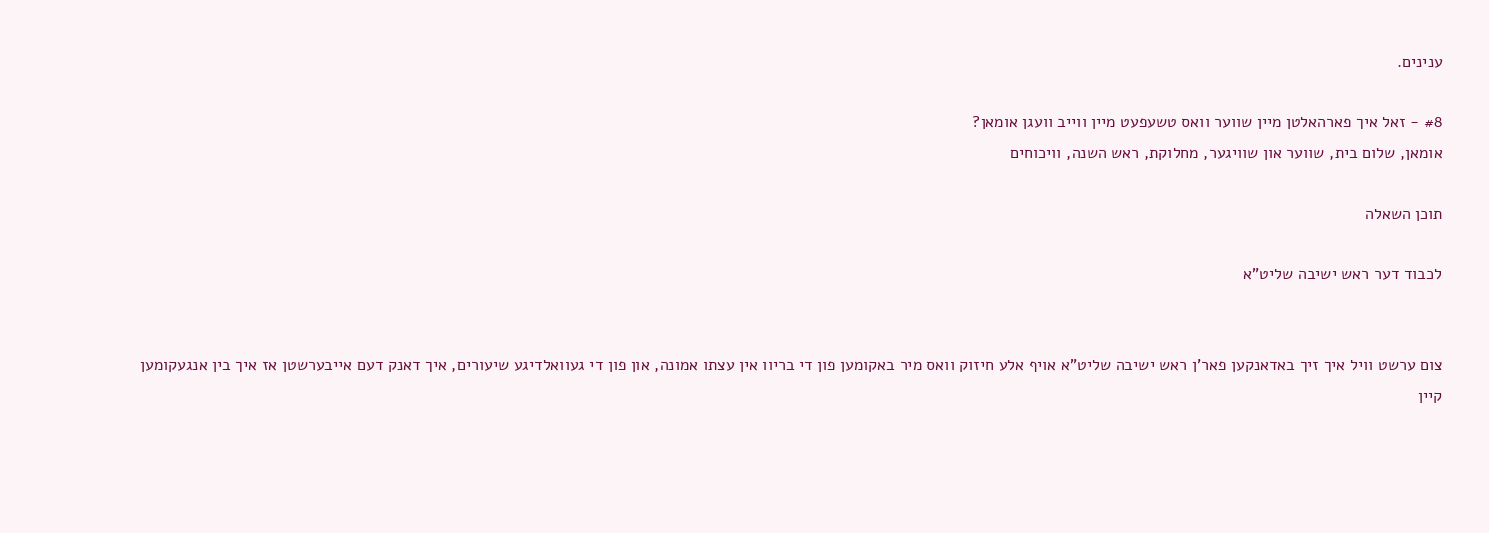ענינים.

#8 - זאל איך פארהאלטן מיין שווער וואס טשעפעט מיין ווייב וועגן אומאן?
אומאן, שלום בית, שווער און שוויגער, מחלוקת, ראש השנה, וויכוחים

תוכן השאלה

לכבוד דער ראש ישיבה שליט"א


צום ערשט וויל איך זיך באדאנקען פאר'ן ראש ישיבה שליט"א אויף אלע חיזוק וואס מיר באקומען פון די בריוו אין עצתו אמונה, און פון די געוואלדיגע שיעורים, איך דאנק דעם אייבערשטן אז איך בין אנגעקומען קיין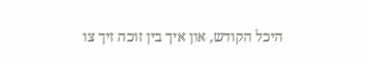היכל הקודש, און איך בין זוכה זיך צו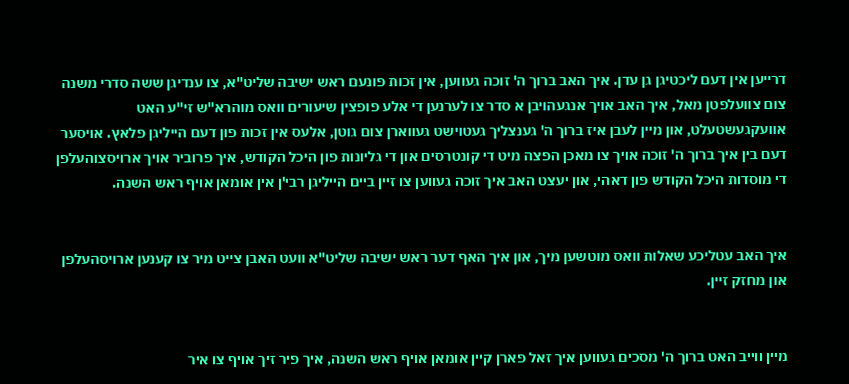דרייען אין דעם ליכטיגן גן עדן. איך האב ברוך ה' זוכה געווען, אין זכות פונעם ראש ישיבה שליט"א, צו ענדיגן ששה סדרי משנה צום צוועלפטן מאל, איך האב אויך אנגעהויבן א סדר צו לערנען די אלע פופצין שיעורים וואס מוהרא"ש זי"ע האט אוועקגעשטעלט, און מיין לעבן איז ברוך ה' גענצליך געטוישט געווארן צום גוטן, אלעס אין זכות פון דעם הייליגן פלאץ. אויסער דעם בין איך ברוך ה' זוכה אויך צו מאכן הפצה מיט די קונטרסים און די גליונות פון היכל הקודש, איך פרוביר אויך ארויסצוהעלפן די מוסדות היכל הקודש פון דאהי, און יעצט האב איך זוכה געווען צו זיין ביים הייליגן רבי'ן אין אומאן אויף ראש השנה.


איך האב עטליכע שאלות וואס מוטשען מיך, און איך האף דער ראש ישיבה שליט"א וועט האבן צייט מיר צו קענען ארויסהעלפן און מחזק זיין.


מיין ווייב האט ברוך ה' מסכים געווען איך זאל פארן קיין אומאן אויף ראש השנה, איך פיר זיך אויף צו איר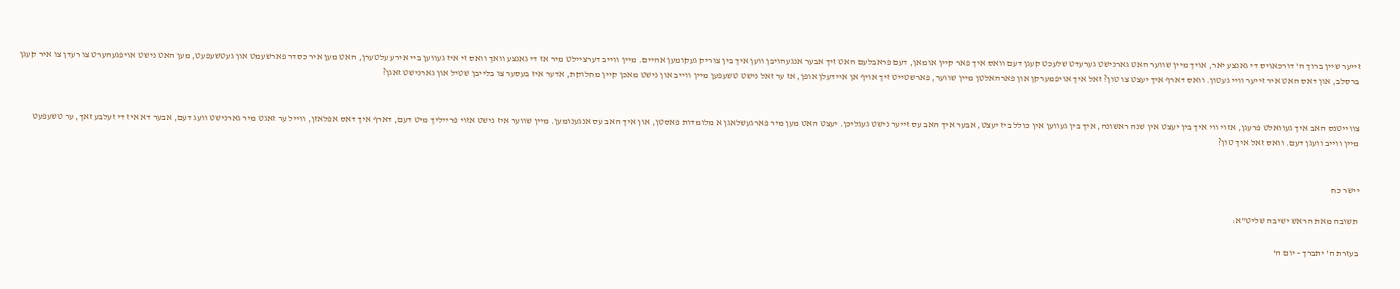זייער שיין ברוך ה' דורכאויס די גאנצע יאר, אויך מיין שווער האט גארנישט גערעדט שלעכט קעגן דעם וואס איך פאר קיין אומאן, דעם פראבלעם האט זיך אבער אנגעהויבן ווען איך בין צוריק געקומען אהיים. מיין ווייב דערציילט מיר אז די גאנצע וואך וואס זי איז געווען ביי אירע עלטערן, האט מען איר כסדר פארשעמט און געטשעפעט, מען האט נישט אויפגעהערט צו רעדן צו איר קעגן ברסלב, און דאס האט איר זייער וויי געטון. וואס דארף איך יעצט צו טון? זאל איך אויפמערקן און פארהאלטן מיין שווער, פארשטייט זיך אויף אן איידעלן אופן, אז ער זאל נישט טשעפען מיין ווייב און נישט מאכן קיין מחלוקת, אדער איז בעסער צו בלייבן שטיל און גארנישט זאגן?


צווייטנס האב איך געוואלט פרעגן, אזוי ווי איך בין יעצט אין שנה ראשונה, איך בין געווען אין כולל ביז יעצט, אבער איך האב עס זייער נישט געגליכן. יעצט האט מען מיר פארגעשלאגן א מלומדות פאסטן, און איך האב עס אנגענומען. מיין שווער איז נישט אזוי פרייליך מיט דעם, דארף איך דאס אפלאזן, ווייל ער זאגט מיר גארנישט וועג דעם, אבער דא איז די זעלבע זאך, ער טשעפעט מיין ווייב וועגן דעם. וואס זאל איך טון?


יישר כח

תשובה מאת הראש ישיבה שליט"א:

בעזרת ה' יתברך - יום ה'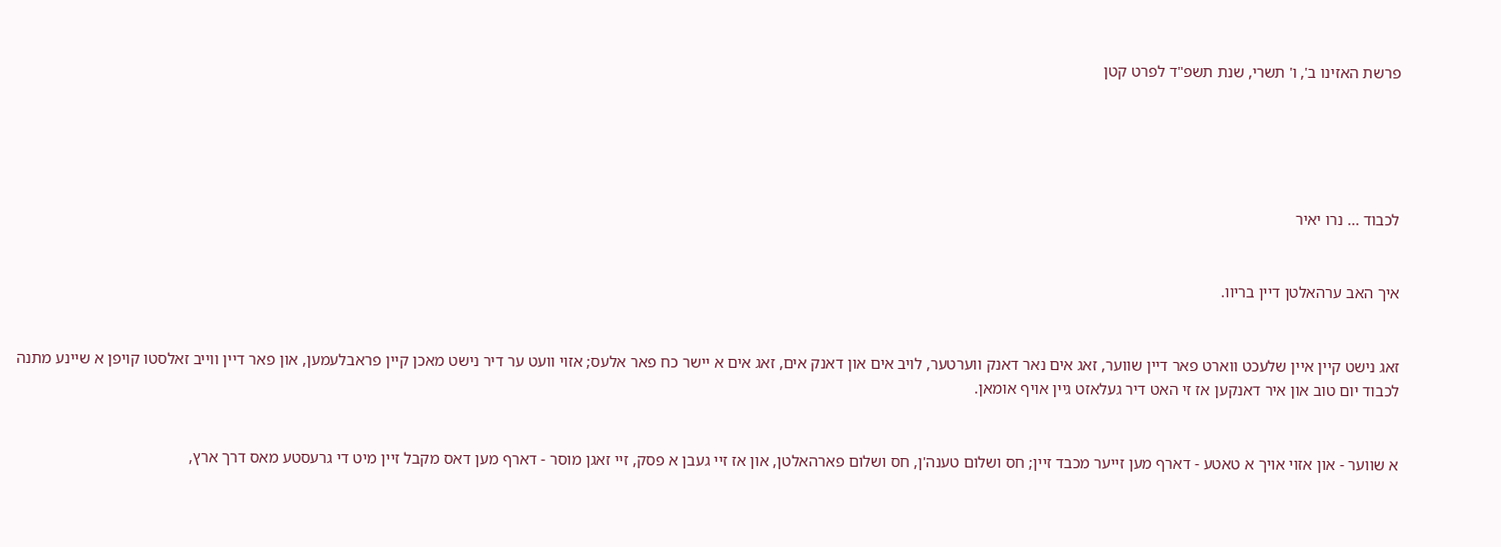פרשת האזינו ב', ו' תשרי, שנת תשפ"ד לפרט קטן





לכבוד ... נרו יאיר


איך האב ערהאלטן דיין בריוו.


זאג נישט קיין איין שלעכט ווארט פאר דיין שווער, זאג אים נאר דאנק ווערטער, לויב אים און דאנק אים, זאג אים א יישר כח פאר אלעס; אזוי וועט ער דיר נישט מאכן קיין פראבלעמען, און פאר דיין ווייב זאלסטו קויפן א שיינע מתנה לכבוד יום טוב און איר דאנקען אז זי האט דיר געלאזט גיין אויף אומאן.


א שווער - און אזוי אויך א טאטע - דארף מען זייער מכבד זיין; חס ושלום טענה'ן, חס ושלום פארהאלטן, און אז זיי געבן א פסק, זיי זאגן מוסר - דארף מען דאס מקבל זיין מיט די גרעסטע מאס דרך ארץ,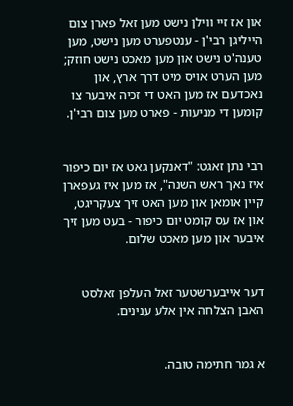און אז זיי ווילן נישט מען זאל פארן צום הייליגן רבי'ן - ענטפערט מען נישט, מען טענה'ט נישט און מען מאכט נישט חוזק; מען הערט אויס מיט דרך ארץ, און נאכדעם אז מען האט די זכיה איבער צו קומען די מניעות - פארט מען צום רבי'ן.


רבי נתן זאגט: "דאנקען גאט אז יום כיפור איז נאך ראש השנה", אז מען איז געפארן קיין אומאן און מען האט זיך צעקריגט, און אז עס קומט יום כיפור - בעט מען זיך איבער און מען מאכט שלום.


דער אייבערשטער זאל העלפן זאלסט האבן הצלחה אין אלע ענינים.


א גמר חתימה טובה.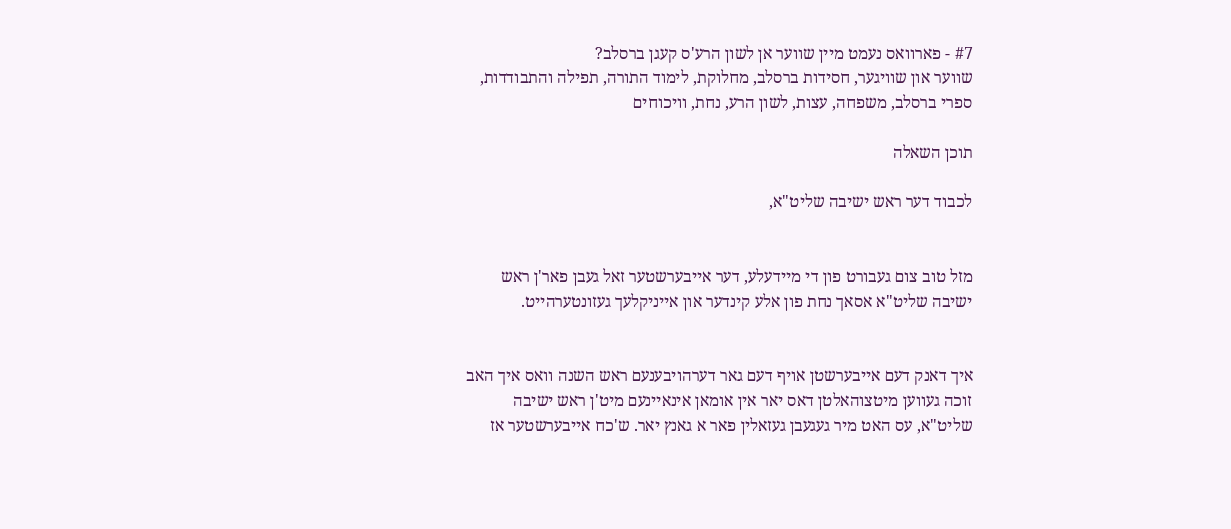#7 - פארוואס נעמט מיין שווער אן לשון הרע'ס קעגן ברסלב?
שווער און שוויגער, חסידות ברסלב, מחלוקת, לימוד התורה, תפילה והתבודדות, ספרי ברסלב, משפחה, עצות, לשון הרע, נחת, וויכוחים

תוכן השאלה

לכבוד דער ראש ישיבה שליט"א,


מזל טוב צום געבורט פון די מיידעלע, דער אייבערשטער זאל געבן פאר'ן ראש ישיבה שליט"א אסאך נחת פון אלע קינדער און אייניקלעך געזונטערהייט.


איך דאנק דעם אייבערשטן אויף דעם גאר דערהויבענעם ראש השנה וואס איך האב זוכה געווען מיטצוהאלטן דאס יאר אין אומאן אינאיינעם מיט'ן ראש ישיבה שליט"א, עס האט מיר געגעבן געזאלין פאר א גאנץ יאר. ש'כח אייבערשטער אז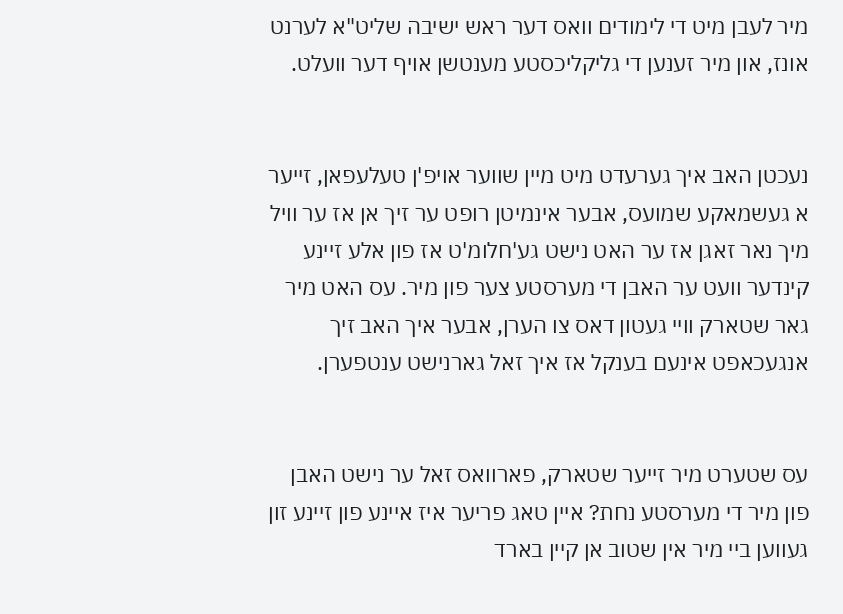מיר לעבן מיט די לימודים וואס דער ראש ישיבה שליט"א לערנט אונז, און מיר זענען די גליקליכסטע מענטשן אויף דער וועלט.


נעכטן האב איך גערעדט מיט מיין שווער אויפ'ן טעלעפאן, זייער א געשמאקע שמועס, אבער אינמיטן רופט ער זיך אן אז ער וויל מיך נאר זאגן אז ער האט נישט גע'חלומ'ט אז פון אלע זיינע קינדער וועט ער האבן די מערסטע צער פון מיר. עס האט מיר גאר שטארק וויי געטון דאס צו הערן, אבער איך האב זיך אנגעכאפט אינעם בענקל אז איך זאל גארנישט ענטפערן.


עס שטערט מיר זייער שטארק, פארוואס זאל ער נישט האבן פון מיר די מערסטע נחת? איין טאג פריער איז איינע פון זיינע זון געווען ביי מיר אין שטוב אן קיין בארד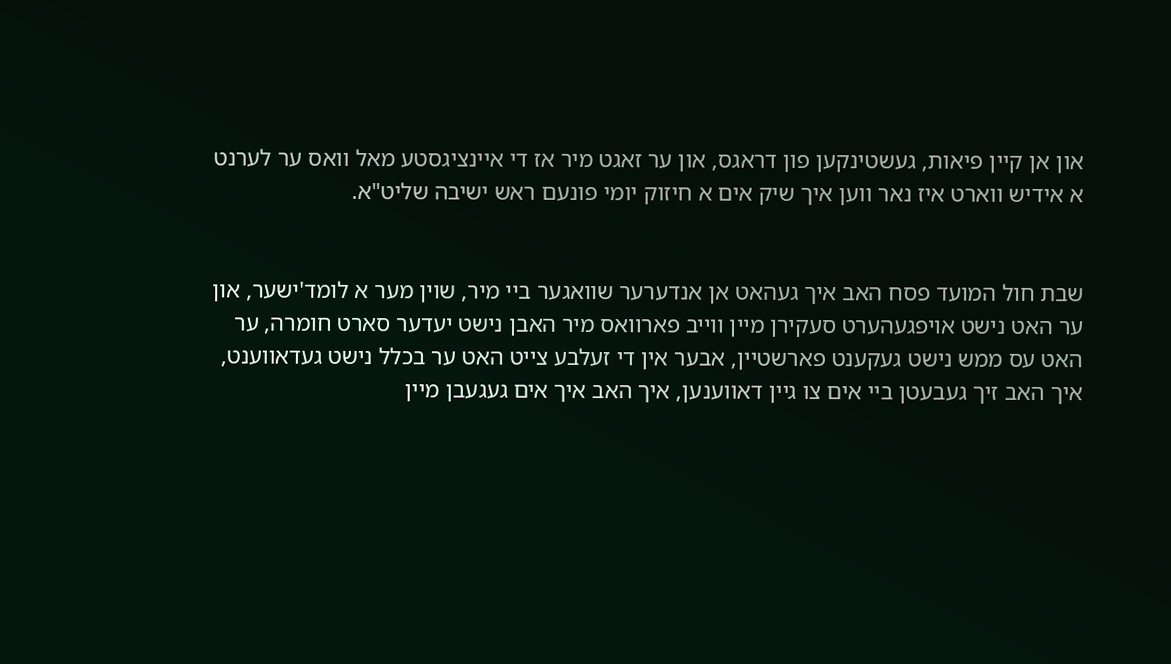און אן קיין פיאות, געשטינקען פון דראגס, און ער זאגט מיר אז די איינציגסטע מאל וואס ער לערנט א אידיש ווארט איז נאר ווען איך שיק אים א חיזוק יומי פונעם ראש ישיבה שליט"א.


שבת חול המועד פסח האב איך געהאט אן אנדערער שוואגער ביי מיר, שוין מער א לומד'ישער, און ער האט נישט אויפגעהערט סעקירן מיין ווייב פארוואס מיר האבן נישט יעדער סארט חומרה, ער האט עס ממש נישט געקענט פארשטיין, אבער אין די זעלבע צייט האט ער בכלל נישט געדאווענט, איך האב זיך געבעטן ביי אים צו גיין דאווענען, איך האב איך אים געגעבן מיין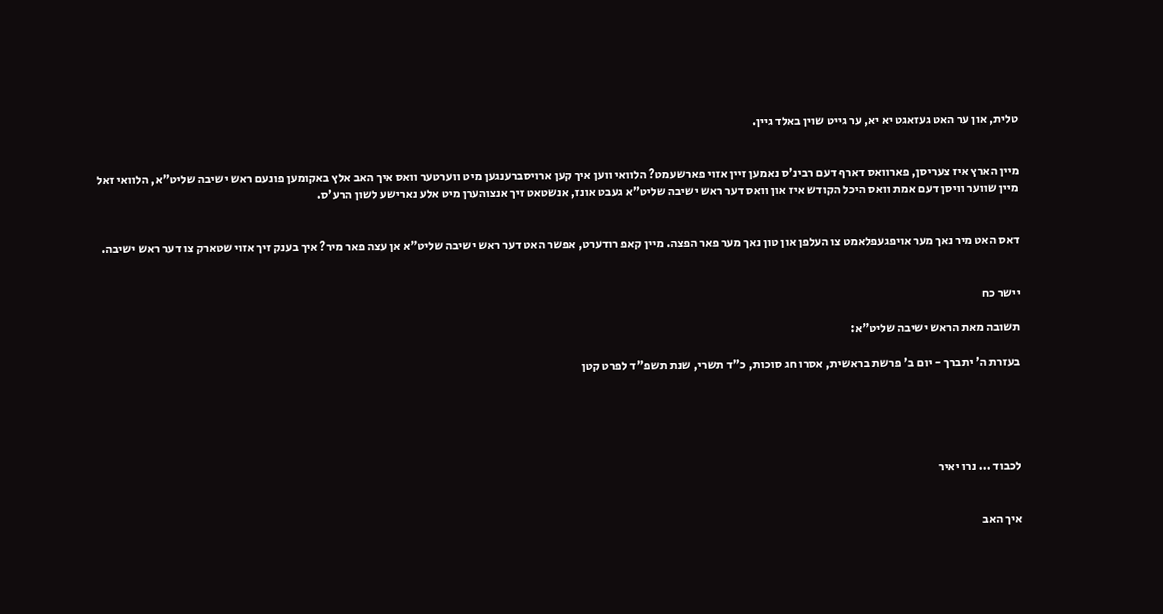טלית, און ער האט געזאגט יא יא, ער גייט שוין באלד גיין.


מיין הארץ איז צעריסן, פארוואס דארף דעם רבינ'ס נאמען זיין אזוי פארשעמט? הלוואי ווען איך קען ארויסברענגען מיט ווערטער וואס איך האב אלץ באקומען פונעם ראש ישיבה שליט"א, הלוואי זאל מיין שווער וויסן דעם אמת וואס היכל הקודש איז און וואס דער ראש ישיבה שליט"א געבט אונז, אנשטאט זיך אנצוהערן מיט אלע נארישע לשון הרע'ס.


דאס האט מיר נאך מער אויפגעפלאמט צו העלפן און טון נאך מער פאר הפצה. מיין קאפ רודערט, אפשר האט דער ראש ישיבה שליט"א אן עצה פאר מיר? איך בענק זיך אזוי שטארק צו דער ראש ישיבה.


יישר כח

תשובה מאת הראש ישיבה שליט"א:

בעזרת ה' יתברך - יום ב' פרשת בראשית, אסרו חג סוכות, כ"ד תשרי, שנת תשפ"ד לפרט קטן





לכבוד ... נרו יאיר


איך האב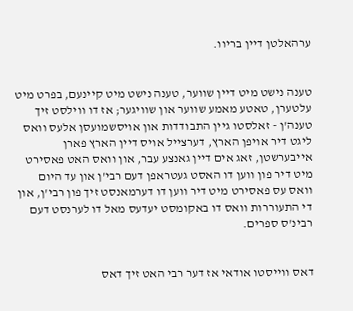ערהאלטן דיין בריוו.


טענה נישט מיט דיין שווער, טענה נישט מיט קיינעם, בפרט מיט עלטערן, טאטע מאמע שווער און שוויגער; אז דו ווילסט זיך טענה'ן - זאלסטו גיין התבודדות און אויסשמועסן אלעס וואס ליגט דיר אויפן הארץ, דערצייל אויס דיין הארץ פארן אייבערשטן, זאג אים דיין גאנצע עבר, און וואס האט פאסירט מיט דיר פון ווען דו האסט געטראפן דעם רבי'ן און עד היום וואס עס פאסירט מיט דיר ווען דו דערמאנסט זיך פון רבי'ן, און די התעוררות וואס דו באקומסט יעדעס מאל דו לערנסט דעם רבינ'ס ספרים.


דאס ווייסטו אודאי אז דער רבי האט זיך דאס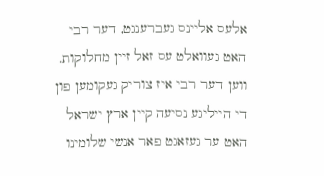אלעס אליינס געברענגט, דער רבי האט געוואלט עס זאל זיין מחלוקות. ווען דער רבי איז צוריק געקומען פון די הייליגע נסיעה קיין ארץ ישראל האט ער געזאגט פאר אנשי שלומינו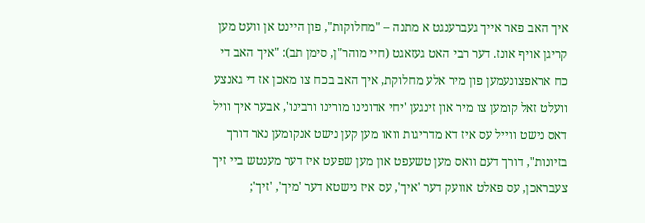איך האב פאר אייך געברענגט א מתנה – "מחלוקות", פון היינט אן וועט מען קריגן אויף אונז. דער רבי האט געזאגט (חיי מוהר"ן, סימן תב): "איך האב די כח אראפצונעמען פון מיר אלע מחלוקת, איך האב בכח צו מאכן אז די גאנצע וועלט זאל קומען צו מיר און זינגען 'יחי אדונינו מורינו ורבינו', אבער איך וויל דאס נישט ווייל עס איז דא מדריגות וואו מען קען נישט אנקומען נאר דורך בזיונות", דורך דעם וואס מען טשעפט און מען שפעט איז דער מענטש ביי זיך צעבראכן, עס פאלט אוועק דער 'איך', עס איז נישטא דער 'מיך', 'זיך';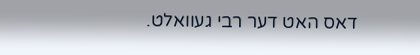דאס האט דער רבי געוואלט.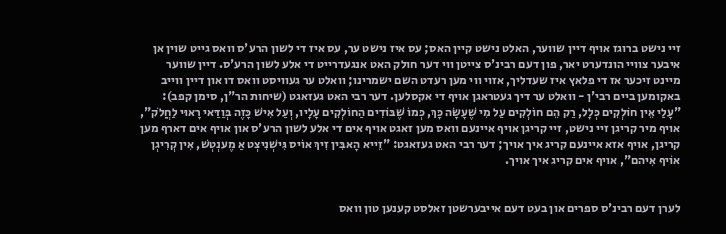זיי נישט ברוגז אויף דיין שווער, האלט נישט קיין האס; עס איז נישט ער, עס איז די לשון הרע'ס וואס גייט שוין אן איבער צוויי הונדערט יאר, פון דעם רבינ'ס צייטן ווי דער חולק האט אנגעדרייט די אלע לשון הרע'ס. דיין שווער מיינט זיכער אז די פלאץ איז שעדליך, אזוי ווי מען רעדט השם ישמרינו; וואלט ער געוויסט וואס דו און דיין ווייב באקומען ביים רבי'ן - וואלט ער דיך געטראגן אויף די אקסלען. דער רבי האט געזאגט (שיחות הר"ן, סימן קפב): "עָלַי אֵין חוֹלְקִים כְּלָל, רַק הֵם חוֹלְקִים עַל מִי שֶׁעָשָׂה כָּךְ, כְּמוֹ שֶׁבּוֹדִים הַחוֹלְקִים עָלָיו, וְעַל אִישׁ כָּזֶה בְּוַדַּאי רָאוּי לַחֲלֹק", אויף מיר קריגן זיי נישט, זיי קריגן אויף איינעם וואס מען זאגט אויף אים די אלע לשון הרע'ס און אויף אים דארף מען קריגן, אויף אזא איינעם קריג איך אויך; דער רבי האט געזאגט: "זֵייא הָאבִּין זִיךְ אוֹיס גִּישְׁנִיצְט אַ מֶענְטְשׁ, אִין קְרִיגְן אוֹיף אִיהם", אויף אים קריג איך אויך.


לערן דעם רבינ'ס ספרים און בעט דעם אייבערשטן זאלסט קענען טון וואס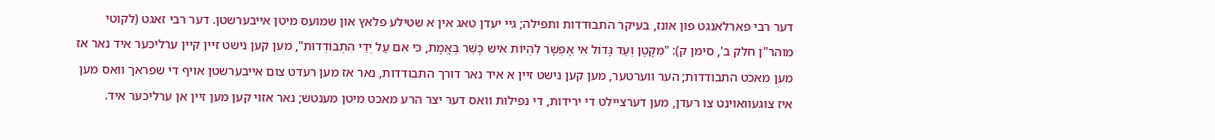דער רבי פארלאנגט פון אונז, בעיקר התבודדות ותפילה; גיי יעדן טאג אין א שטילע פלאץ און שמועס מיטן אייבערשטן. דער רבי זאגט (לקוטי מוהר"ן חלק ב', סימן ק): "מִּקָּטָן וְעַד גָּדוֹל אִי אֶפְשָׁר לִהְיוֹת אִישׁ כָּשֵׁר בֶּאֱמֶת, כִּי אִם עַל יְדֵי הִתְבּוֹדְדוּת", מען קען נישט זיין קיין ערליכער איד נאר אז מען מאכט התבודדות; הער ווערטער, מען קען נישט זיין א איד נאר דורך התבודדות, נאר אז מען רעדט צום אייבערשטן אויף די שפראך וואס מען איז צוגעוואוינט צו רעדן, מען דערציילט די ירידות, די נפילות וואס דער יצר הרע מאכט מיטן מענטש; נאר אזוי קען מען זיין אן ערליכער איד.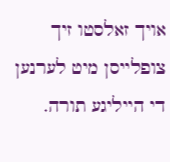אויך זאלסטו זיך צופלייסן מיט לערנען די הייליגע תורה.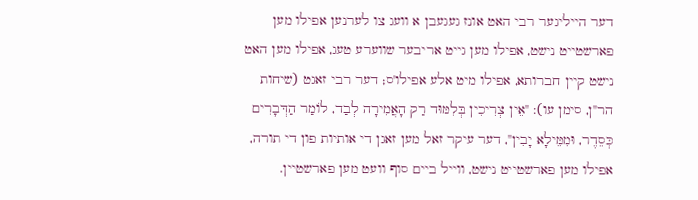דער הייליגער רבי האט אונז געגעבן א וועג צו לערנען אפילו מען פארשטייט נישט, אפילו מען גייט אריבער שווערע טעג, אפילו מען האט נישט קיין חברותא, אפילו מיט אלע אפילו'ס; דער רבי זאגט (שיחות הר"ן, סימן עו): "אֵין צְרִיכִין בְּלִמּוּד רַק הָאֲמִירָה לְבַד, לוֹמַר הַדְּבָרִים כְּסֵדֶר, וּמִמֵּילָא יָבִין", דער עיקר זאל מען זאגן די אותיות פון די תורה, אפילו מען פארשטייט נישט, ווייל ביים סוף וועט מען פארשטיין.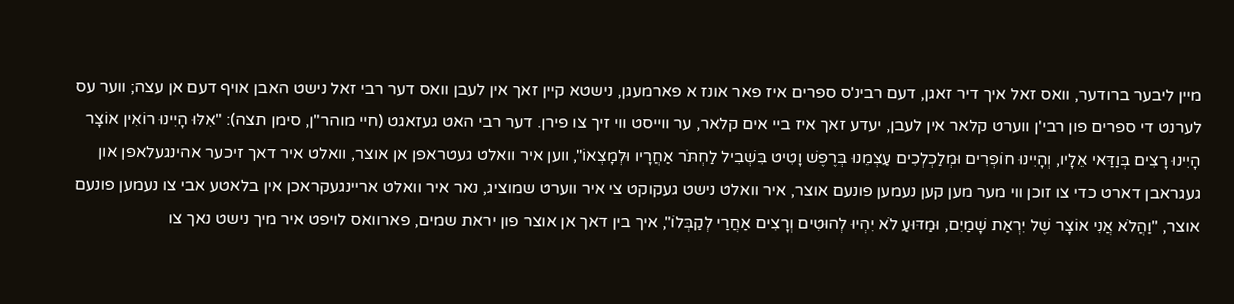מיין ליבער ברודער, וואס זאל איך דיר זאגן, דעם רבינ'ס ספרים איז פאר אונז א פארמעגן, נישטא קיין זאך אין לעבן וואס דער רבי זאל נישט האבן אויף דעם אן עצה; ווער עס לערנט די ספרים פון רבי'ן ווערט קלאר אין לעבן, יעדע זאך איז ביי אים קלאר, ער ווייסט ווי זיך צו פירן. דער רבי האט געזאגט (חיי מוהר"ן, סימן תצה): "אִלּוּ הָיִינוּ רוֹאִין אוֹצָר הָיִינוּ רָצִים בְּוַדַּאי אֵלָיו, וְהָיִינוּ חוֹפְרִים וּמְלַכְלְכִים עַצְמֵנוּ בְּרֶפֶשׁ וָטִיט בִּשְׁבִיל לַחְתֹּר אַחֲרָיו וּלְמָצְאוֹ", ווען איר וואלט געטראפן אן אוצר, וואלט איר דאך זיכער אהינגעלאפן און געגראבן דארט כדי צו זוכן ווי מער מען קען נעמען פונעם אוצר, איר וואלט נישט געקוקט צי איר ווערט שמוציג, נאר איר וואלט אריינגעקראכן אין בלאטע אבי צו נעמען פונעם אוצר, "וַהֲלֹא אֲנִי אוֹצָר שֶׁל יִרְאַת שָׁמַיִם, וּמַדּוּעַ לֹא יִהְיוּ לְהוּטִים וְרָצִים אַחֲרַי לְקַבְּלוֹ", איך בין דאך אן אוצר פון יראת שמים, פארוואס לויפט איר מיך נישט נאך צו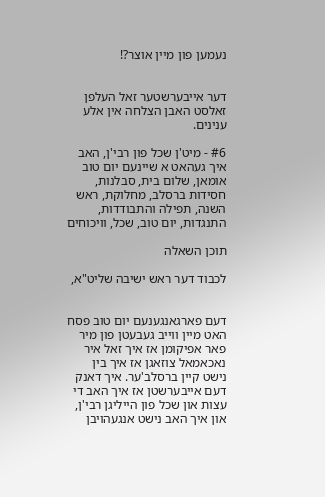נעמען פון מיין אוצר?!


דער אייבערשטער זאל העלפן זאלסט האבן הצלחה אין אלע ענינים.

#6 - מיט'ן שכל פון רבי'ן, האב איך געהאט א שיינעם יום טוב
אומאן, שלום בית, סבלנות, חסידות ברסלב, מחלוקת, ראש השנה, תפילה והתבודדות, התנגדות, יום טוב, שכל, וויכוחים

תוכן השאלה

לכבוד דער ראש ישיבה שליט"א,


דעם פארגאנגענעם יום טוב פסח האט מיין ווייב געבעטן פון מיר פאר אפיקומן אז איך זאל איר נאכאמאל צוזאגן אז איך בין נישט קיין ברסלב'ער. איך דאנק דעם אייבערשטן אז איך האב די עצות און שכל פון הייליגן רבי'ן, און איך האב נישט אנגעהויבן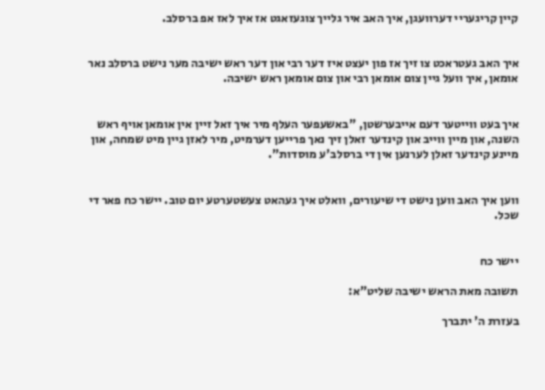קיין קריגעריי דערוועגן, איך האב איר גלייך צוגעזאגט אז איך לאז אפ ברסלב.


איך האב געטראכט צו זיך אז פון יעצט איז דער רבי און דער ראש ישיבה מער נישט ברסלב נאר אומאן, איך וועל גיין צום אומאן רבי און צום אומאן ראש ישיבה.


איך בעט ווייטער דעם אייבערשטן, "באשעפער העלף מיר איך זאל זיין אין אומאן אויף ראש השנה, און מיין ווייב און קינדער זאלן זיך נאך פרייען דערמיט, מיר לאזן גיין מיט שמחה, און מיינע קינדער זאלן לערנען אין די ברסלב'ע מוסדות".


ווען איך האב ווען נישט די שיעורים, וואלט איך געהאט צעשטערטע יום טוב. יישר כח פאר די שכל.


יישר כח

תשובה מאת הראש ישיבה שליט"א:

בעזרת ה' יתברך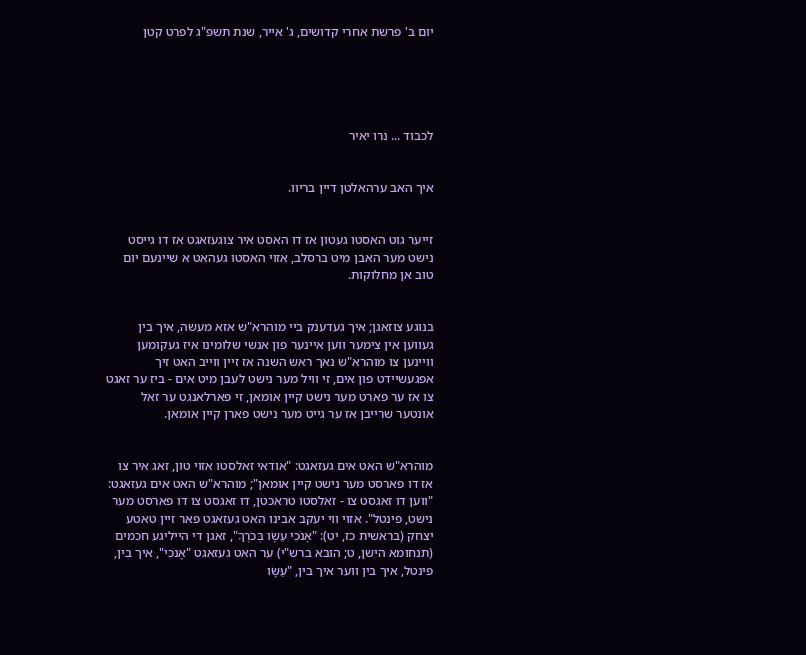יום ב' פרשת אחרי קדושים, ג' אייר, שנת תשפ"ג לפרט קטן





לכבוד ... נרו יאיר


איך האב ערהאלטן דיין בריוו.


זייער גוט האסטו געטון אז דו האסט איר צוגעזאגט אז דו גייסט נישט מער האבן מיט ברסלב, אזוי האסטו געהאט א שיינעם יום טוב אן מחלוקות.


בנוגע צוזאגן; איך געדענק ביי מוהרא"ש אזא מעשה, איך בין געווען אין צימער ווען איינער פון אנשי שלומינו איז געקומען וויינען צו מוהרא"ש נאך ראש השנה אז זיין ווייב האט זיך אפגעשיידט פון אים, זי וויל מער נישט לעבן מיט אים - ביז ער זאגט צו אז ער פארט מער נישט קיין אומאן, זי פארלאנגט ער זאל אונטער שרייבן אז ער גייט מער נישט פארן קיין אומאן.


מוהרא"ש האט אים געזאגט: "אודאי זאלסטו אזוי טון, זאג איר צו אז דו פארסט מער נישט קיין אומאן"; מוהרא"ש האט אים געזאגט: "ווען דו זאגסט צו - זאלסטו טראכטן, דו זאגסט צו דו פארסט מער נישט, פינטל". אזוי ווי יעקב אבינו האט געזאגט פאר זיין טאטע יצחק (בראשית כז, יט): "אָנֹכִי עֵשָׂו בְּכֹרֶךָ", זאגן די הייליגע חכמים (תנחומא הישן, ט; הובא ברש"י) ער האט געזאגט "אָנֹכִי", איך בין, פינטל, איך בין ווער איך בין, "עֵשָׂו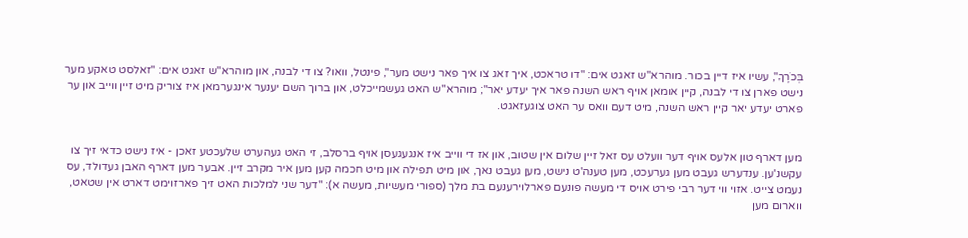בְּכֹרֶךָ", עשיו איז דיין בכור. מוהרא"ש זאגט אים: "דו טראכט, איך זאג צו איך פאר נישט מער", פינטל, וואו? צו די לבנה, און מוהרא"ש זאגט אים: "זאלסט טאקע מער נישט פארן צו די לבנה, קיין אומאן אויף ראש השנה פאר איך יעדע יאר"; מוהרא"ש האט געשמייכלט, און ברוך השם יענער אינגערמאן איז צוריק מיט זיין ווייב און ער פארט יעדע יאר קיין ראש השנה, מיט דעם וואס ער האט צוגעזאגט.


מען דארף טון אלעס אויף דער וועלט עס זאל זיין שלום אין שטוב, און אז די ווייב איז אנגעגעסן אויף ברסלב, זי האט געהערט שלעכטע זאכן - איז נישט כדאי זיך צו עקשנ'ען. ענדערש געבט מען גערעכט, מען טענה'ט נישט, מען געבט נאך, און מיט תפילה און מיט חכמה קען מען איר מקרב זיין. אבער מען דארף האבן געדולד, עס נעמט צייט. אזוי ווי דער רבי פירט אויס די מעשה פונעם פארלוירענעם בת מלך (ספורי מעשיות, מעשה א): "דער שני למלכות האט זיך פארזוימט דארט אין שטאט, ווארום מען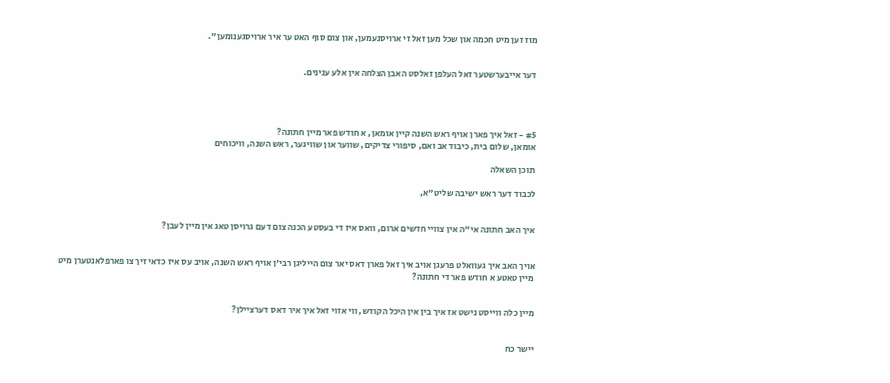מוז זען מיט חכמה און שכל מען זאל זי ארויסנעמען, און צום סוף האט ער איר ארויסגענומען".


דער אייבערשטער זאל העלפן זאלסט האבן הצלחה אין אלע ענינים.




#5 - זאל איך פארן אויף ראש השנה קיין אומאן, א חודש פאר מיין חתונה?
אומאן, שלום בית, כיבוד אב ואם, סיפורי צדיקים, שווער און שוויגער, ראש השנה, וויכוחים

תוכן השאלה

לכבוד דער ראש ישיבה שליט"א,


איך האב חתונה אי"ה אין צוויי חדשים ארום, וואס איז די בעסטע הכנה צום דעם גרויסן טאג אין מיין לעבן?


אויך האב איך געוואלט פרעגן אויב איך זאל פארן דאס יאר צום הייליגן רבי'ן אויף ראש השנה, אויב עס איז כדאי זיך צו פארפלאנטערן מיט מיין טאטע א חודש פאר די חתונה?


מיין כלה ווייסט נישט אז איך בין אין היכל הקודש, ווי אזוי זאל איך איר דאס דערציילן?


יישר כח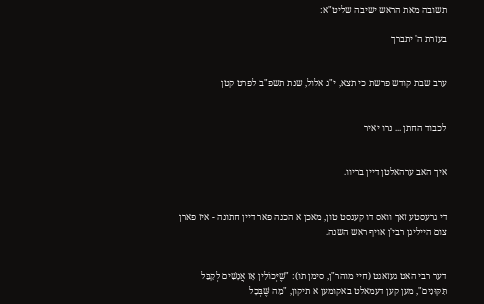תשובה מאת הראש ישיבה שליט"א:

בעזרת ה' יתברך


ערב שבת קודש פרשת כי תצא, י"ג אלול, שנת תשפ"ב לפרט קטן


לכבוד החתן ... נרו יאיר


איך האב ערהאלטן דיין בריוו.


די גרעסטע זאך וואס דו קענסט טון, מאכן א הכנה פאר דיין חתונה - איז פארן צום הייליגן רבי'ן אויף ראש השנה.


דער רבי האט געזאגט (חיי מוהר"ן, סימן תו): "שֶׁיְּכוֹלִין אָז אֲנָשִׁים לְקַבֵּל תִּקּוּנִים", מען קען דעמאלט באקומען א תיקון, "מַה שֶּׁבְּכָל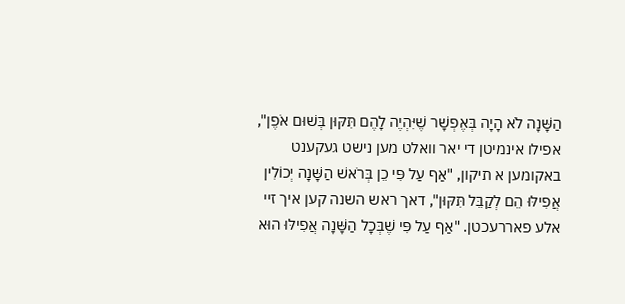הַשָּׁנָה לֹא הָיָה בְּאֶפְשָׁר שֶׁיִּהְיֶה לָהֶם תִּקּוּן בְּשׁוּם אֹפֶן", אפילו אינמיטן די יאר וואלט מען נישט געקענט באקומען א תיקון, "אַף עַל פִּי כֵן בְּרֹאשׁ הַשָּׁנָה יְכוֹלִין אֲפִילּוּ הֵם לְקַבֵּל תִּקּוּן", דאך ראש השנה קען איך זיי אלע פאררעכטן. "אַף עַל פִּי שֶׁבְּכָל הַשָּׁנָה אֲפִילּוּ הוּא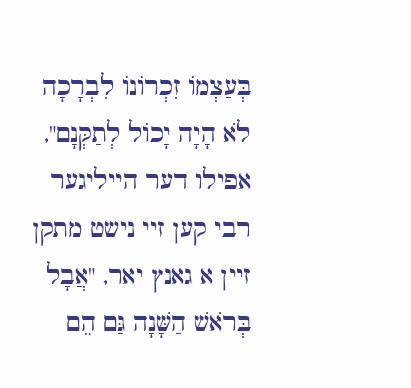בְּעַצְמוֹ זִכְרוֹנוֹ לִבְרָכָה לֹא הָיָה יָכוֹל לְתַקְּנָם", אפילו דער הייליגער רבי קען זיי נישט מתקן זיין א גאנץ יאר, "אֲבָל בְּרֹאשׁ הַשָּׁנָה גַּם הֵם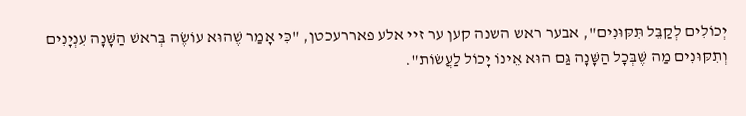יְכוֹלִים לְקַבֵּל תִּקּוּנִים", אבער ראש השנה קען ער זיי אלע פאררעכטן, "כִּי אָמַר שֶׁהוּא עוֹשֶׂה בְּראשׁ הַשָּׁנָה עִנְיָנִים וְתִקּוּנִים מַה שֶּׁבְּכָל הַשָּׁנָה גַּם הוּא אֵינוֹ יָכוֹל לַעֲשׂוֹת".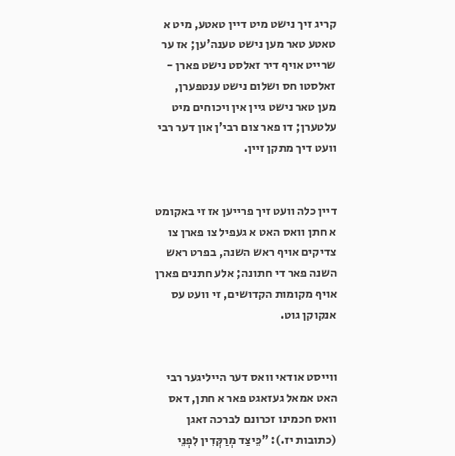קריג זיך נישט מיט דיין טאטע, מיט א טאטע טאר מען נישט טענה'ען; אז ער שרייט אויף דיר זאלסט נישט פארן - זאלסטו חס ושלום נישט ענטפערן, מען טאר נישט גיין אין ויכוחים מיט עלטערן; דו פאר צום רבי'ן און דער רבי וועט דיך מתקן זיין.


דיין כלה וועט זיך פרייען אז זי באקומט א חתן וואס האט א געפיל צו פארן צו צדיקים אויף ראש השנה, בפרט ראש השנה פאר די חתונה; אלע חתנים פארן אויף מקומות הקדושים, זי וועט עס אנקוקן גוט.


ווייסט אודאי וואס דער הייליגער רבי האט אמאל געזאגט פאר א חתן, דאס וואס חכמינו זכרונם לברכה זאגן (כתובות יז.): "כֵּיצַד מְרַקְּדִין לִפְנֵי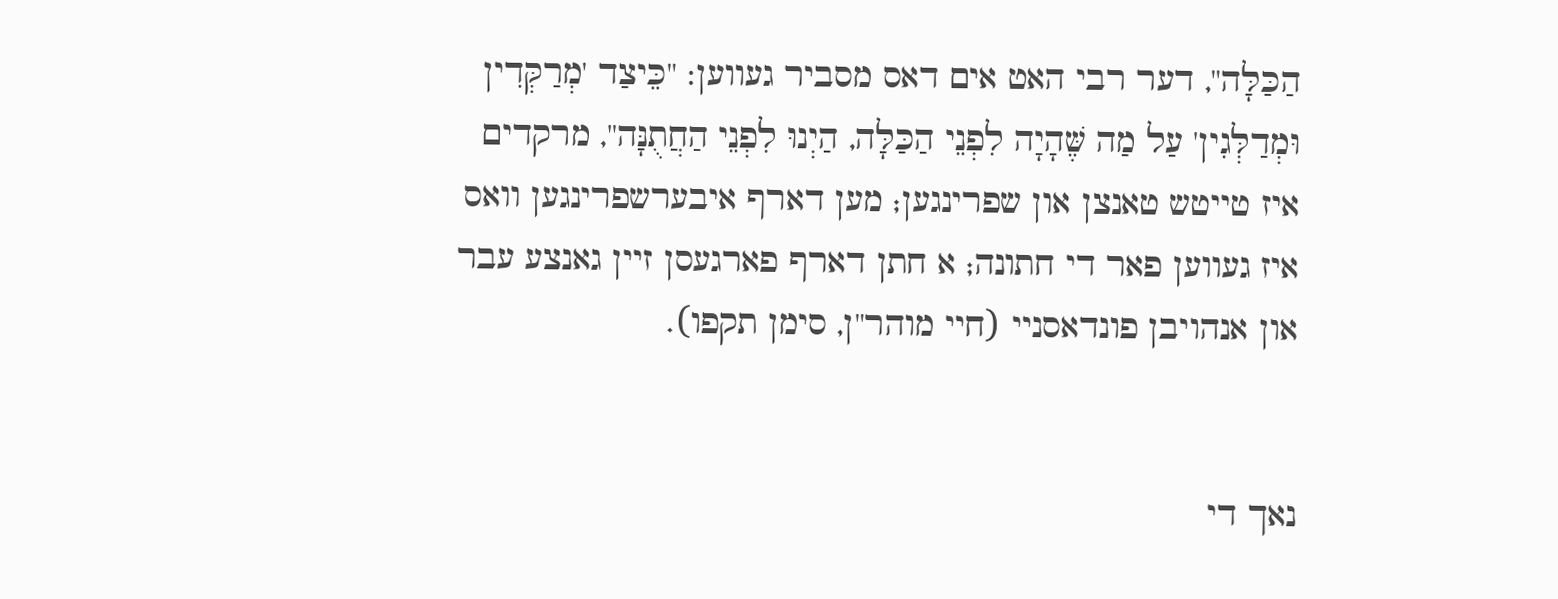הַכַּלָּה", דער רבי האט אים דאס מסביר געווען: "כֵּיצַד 'מְרַקְּדִין וּמְדַלְּגִין' עַל מַה שֶּׁהָיָה לִפְנֵי הַכַּלָּה, הַיְנוּ לִפְנֵי הַחֲתֻנָּה", מרקדים איז טייטש טאנצן און שפרינגען; מען דארף איבערשפרינגען וואס איז געווען פאר די חתונה; א חתן דארף פארגעסן זיין גאנצע עבר און אנהויבן פונדאסניי (חיי מוהר"ן, סימן תקפו).


נאך די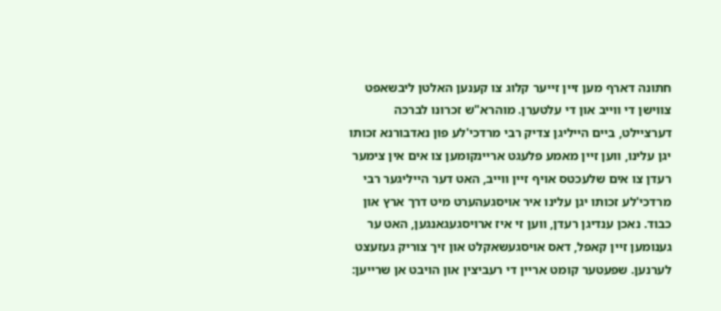חתונה דארף מען זיין זייער קלוג צו קענען האלטן ליבשאפט צווישן די ווייב און די עלטערן. מוהרא"ש זכרונו לברכה דערציילט, ביים הייליגן צדיק רבי מרדכי'לע פון נאדבורנא זכותו יגן עלינו, ווען זיין מאמע פלעגט אריינקומען צו אים אין צימער רעדן צו אים שלעכטס אויף זיין ווייב, האט דער הייליגער רבי מרדכי'לע זכותו יגן עלינו איר אויסגעהערט מיט דרך ארץ און כבוד. נאכן ענדיגן רעדן, ווען זי איז ארויסגעגאנגען, האט ער גענומען זיין קאפל, דאס אויסגעשאקלט און זיך צוריק געזעצט לערנען. שפעטער קומט אריין די רעביצין און הויבט אן שרייען: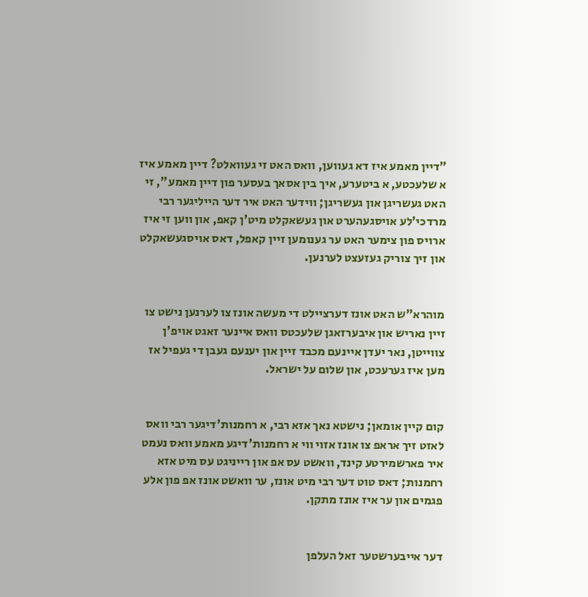"דיין מאמע איז דא געווען, וואס האט זי געוואלט? דיין מאמע איז א שלעכטע, א ביטערע, איך בין אסאך בעסער פון דיין מאמע", זי האט געשריגן און געשריגן; ווידער האט איר דער הייליגער רבי מרדכי'לע אויסגעהערט און געשאקלט מיט'ן קאפ, און ווען זי איז ארויס פון צימער האט ער גענומען זיין קאפל, דאס אויסגעשאקלט און זיך צוריק געזעצט לערנען.


מוהרא"ש האט אונז דערציילט די מעשה אונז צו לערנען נישט צו זיין נאריש און איבערזאגן שלעכטס וואס איינער זאגט אויפ'ן צווייטן, נאר יעדן איינעם מכבד זיין און יענעם געבן די געפיל אז מען איז גערעכט, און שלום על ישראל.


קום קיין אומאן; נישטא נאך אזא רבי, א רחמנות'דיגער רבי וואס לאזט זיך אראפ צו אונז אזוי ווי א רחמנות'דיגע מאמע וואס נעמט איר פארשמירטע קינד, וואשט עס אפ און רייניגט עס מיט אזא רחמנות; דאס טוט דער רבי מיט אונז, ער וואשט אונז אפ פון אלע פגמים און ער איז אונז מתקן.


דער אייבערשטער זאל העלפן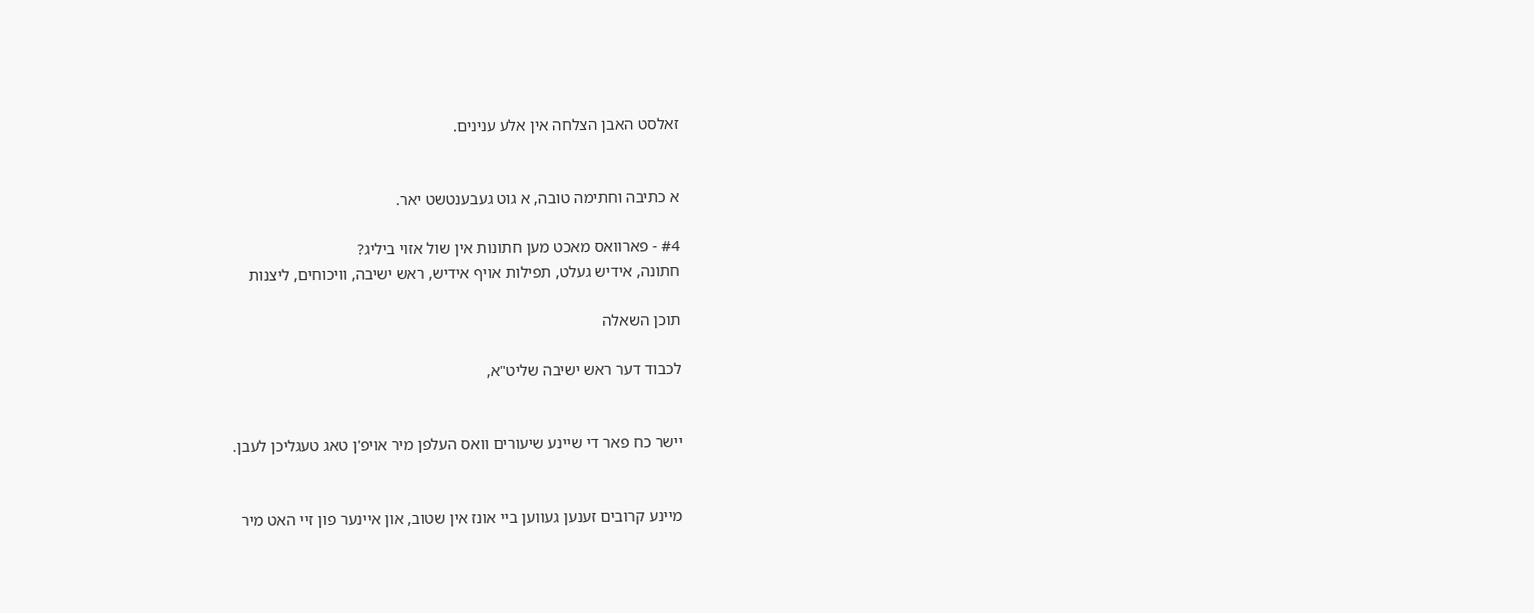זאלסט האבן הצלחה אין אלע ענינים.


א כתיבה וחתימה טובה, א גוט געבענטשט יאר.

#4 - פארוואס מאכט מען חתונות אין שול אזוי ביליג?
חתונה, אידיש געלט, תפילות אויף אידיש, ראש ישיבה, וויכוחים, ליצנות

תוכן השאלה

לכבוד דער ראש ישיבה שליט"א,


יישר כח פאר די שיינע שיעורים וואס העלפן מיר אויפ'ן טאג טעגליכן לעבן.


מיינע קרובים זענען געווען ביי אונז אין שטוב, און איינער פון זיי האט מיר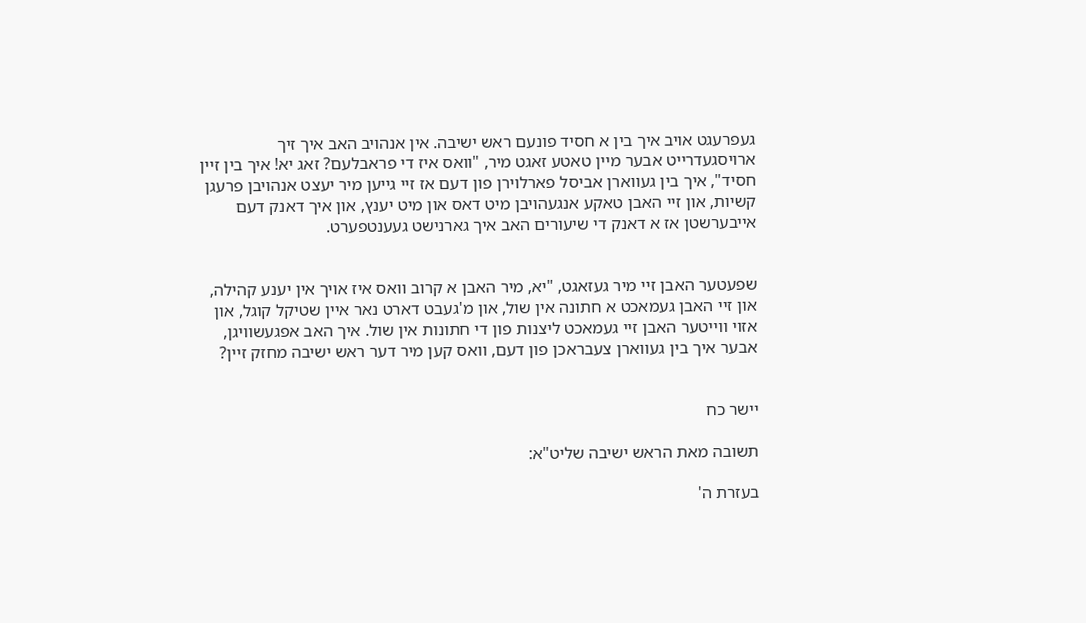געפרעגט אויב איך בין א חסיד פונעם ראש ישיבה. אין אנהויב האב איך זיך ארויסגעדרייט אבער מיין טאטע זאגט מיר, "וואס איז די פראבלעם? זאג יא! איך בין זיין חסיד", איך בין געווארן אביסל פארלוירן פון דעם אז זיי גייען מיר יעצט אנהויבן פרעגן קשיות, און זיי האבן טאקע אנגעהויבן מיט דאס און מיט יענץ, און איך דאנק דעם אייבערשטן אז א דאנק די שיעורים האב איך גארנישט געענטפערט.


שפעטער האבן זיי מיר געזאגט, "יא, מיר האבן א קרוב וואס איז אויך אין יענע קהילה, און זיי האבן געמאכט א חתונה אין שול, און מ'געבט דארט נאר איין שטיקל קוגל, און אזוי ווייטער האבן זיי געמאכט ליצנות פון די חתונות אין שול. איך האב אפגעשוויגן, אבער איך בין געווארן צעבראכן פון דעם, וואס קען מיר דער ראש ישיבה מחזק זיין?


יישר כח

תשובה מאת הראש ישיבה שליט"א:

בעזרת ה'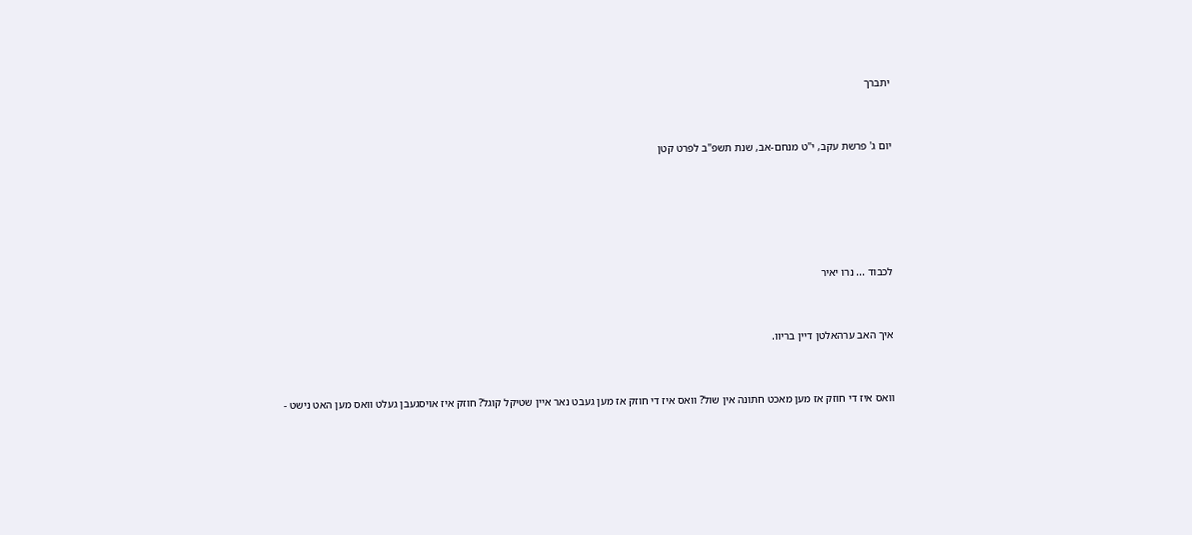יתברך


יום ג' פרשת עקב, י"ט מנחם-אב, שנת תשפ"ב לפרט קטן





לכבוד ... נרו יאיר


איך האב ערהאלטן דיין בריוו.


וואס איז די חוזק אז מען מאכט חתונה אין שול? וואס איז די חוזק אז מען געבט נאר איין שטיקל קוגל? חוזק איז אויסגעבן געלט וואס מען האט נישט -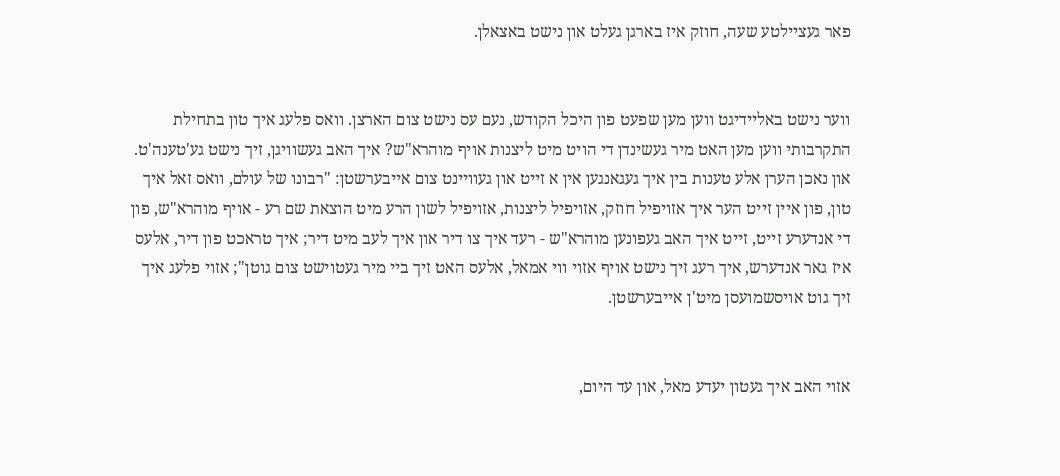פאר געציילטע שעה, חוזק איז בארגן געלט און נישט באצאלן.


ווער נישט באליידיגט ווען מען שפעט פון היכל הקודש, נעם עס נישט צום הארצן. וואס פלעג איך טון בתחילת התקרבותי ווען מען האט מיר געשינדן די הויט מיט ליצנות אויף מוהרא"ש? איך האב געשוויגן, זיך נישט גע'טענה'ט. און נאכן הערן אלע טענות בין איך געגאנגען אין א זייט און געוויינט צום אייבערשטן: "רבונו של עולם, וואס זאל איך טון, פון איין זייט הער איך אזויפיל חוזק, אזויפיל ליצנות, אזויפיל לשון הרע מיט הוצאת שם רע - אויף מוהרא"ש, פון די אנדערע זייט, זייט איך האב געפונען מוהרא"ש - רעד איך צו דיר און איך לעב מיט דיר; איך טראכט פון דיר, אלעס איז גאר אנדערש, איך רעג זיך נישט אויף אזוי ווי אמאל, אלעס האט זיך ביי מיר געטוישט צום גוטן"; אזוי פלעג איך זיך גוט אויסשמועסן מיט'ן אייבערשטן.


אזוי האב איך געטון יעדע מאל, און עד היום,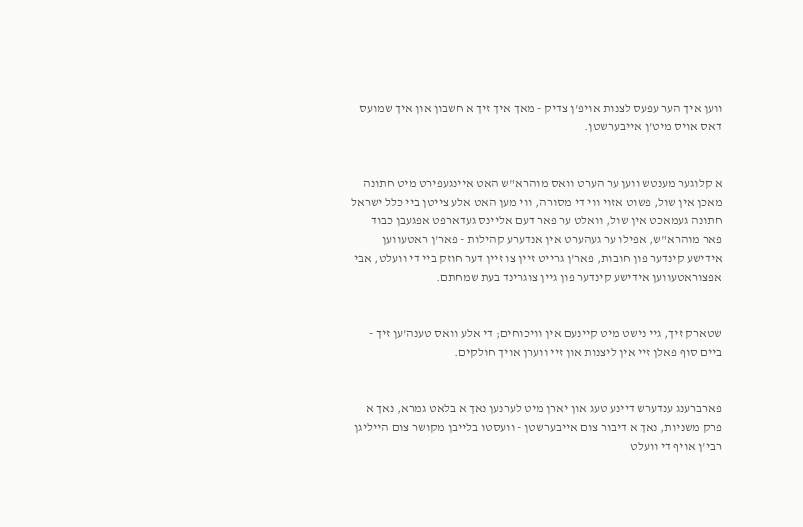ווען איך הער עפעס לצנות אויפ'ן צדיק - מאך איך זיך א חשבון און איך שמועס דאס אויס מיט'ן אייבערשטן.


א קלוגער מענטש ווען ער הערט וואס מוהרא"ש האט איינגעפירט מיט חתונה מאכן אין שול, פשוט אזוי ווי די מסורה, ווי מען האט אלע צייטן ביי כלל ישראל חתונה געמאכט אין שול, וואלט ער פאר דעם אליינס געדארפט אפגעבן כבוד פאר מוהרא"ש, אפילו ער געהערט אין אנדערע קהילות - פאר'ן ראטעווען אידישע קינדער פון חובות, פאר'ן גרייט זיין צו זיין דער חוזק ביי די וועלט, אבי אפצוראטעווען אידישע קינדער פון גיין צוגרינד בעת שמחתם.


שטארק זיך, גיי נישט מיט קיינעם אין וויכוחים; די אלע וואס טענה'ען זיך - ביים סוף פאלן זיי אין ליצנות און זיי ווערן אויך חולקים.


פארברענג ענדערש דיינע טעג און יארן מיט לערנען נאך א בלאט גמרא, נאך א פרק משניות, נאך א דיבור צום אייבערשטן - וועסטו בלייבן מקושר צום הייליגן רבי'ן אויף די וועלט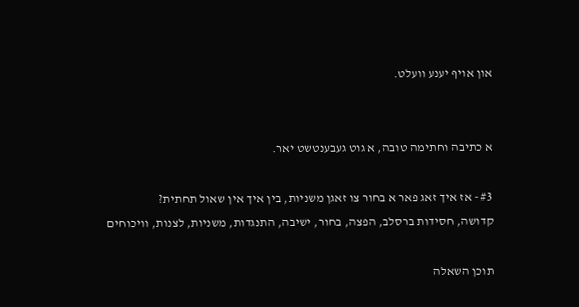און אויף יענע וועלט.


א כתיבה וחתימה טובה, א גוט געבענטשט יאר.

#3 - אז איך זאג פאר א בחור צו זאגן משניות, בין איך אין שאול תחתית?
קדושה, חסידות ברסלב, הפצה, בחור, ישיבה, התנגדות, משניות, לצנות, וויכוחים

תוכן השאלה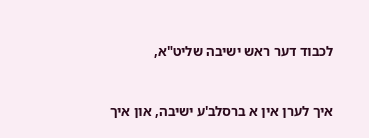לכבוד דער ראש ישיבה שליט"א,


איך לערן אין א ברסלב'ע ישיבה, און איך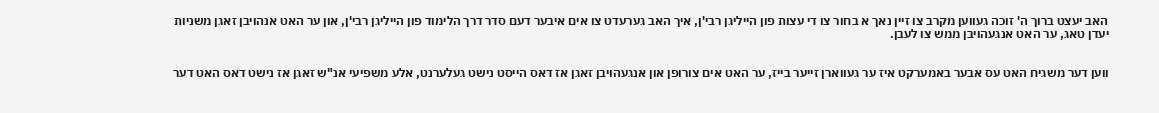האב יעצט ברוך ה' זוכה געווען מקרב צו זיין נאך א בחור צו די עצות פון הייליגן רבי'ן, איך האב גערעדט צו אים איבער דעם סדר דרך הלימוד פון הייליגן רבי'ן, און ער האט אנהויבן זאגן משניות יעדן טאג, ער האט אנגעהויבן ממש צו לעבן.


ווען דער משגיח האט עס אבער באמערקט איז ער געווארן זייער בייז, ער האט אים צורופן און אנגעהויבן זאגן אז דאס הייסט נישט געלערנט, אלע משפיעי אנ"ש זאגן אז נישט דאס האט דער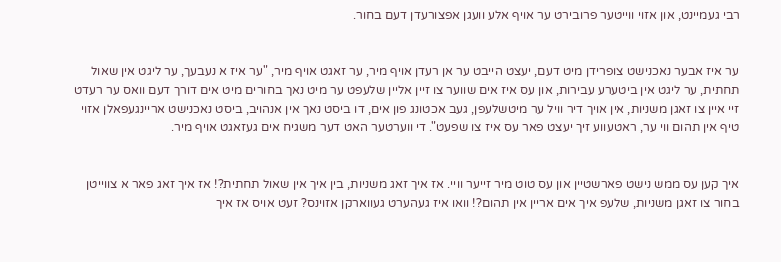רבי געמיינט, און אזוי ווייטער פרובירט ער אויף אלע וועגן אפצורעדן דעם בחור.


ער איז אבער נאכנישט צופרידן מיט דעם, יעצט הייבט ער אן רעדן אויף מיר, ער זאגט אויף מיר, "ער איז א נעבעך, ער ליגט אין שאול תחתית, ער ליגט אין ביטערע עבירות, און עס איז אים שווער צו זיין אליין שלעפט ער מיט נאך בחורים מיט אים דורך דעם וואס ער רעדט זיי איין צו זאגן משניות, אין אויך דיר וויל ער מיטשלעפן, געב אכטונג פון אים, דו ביסט נאך אין אנהויב, ביסט נאכנישט אריינגעפאלן אזוי טיף אין תהום ווי ער, ראטעווע זיך יעצט פאר עס איז צו שפעט". די ווערטער האט דער משגיח אים געזאגט אויף מיר.


איך קען עס ממש נישט פארשטיין און עס טוט מיר זייער וויי. אז איך זאג משניות, בין איך אין שאול תחתית?! אז איך זאג פאר א צווייטן בחור צו זאגן משניות, שלעפ איך אים אריין אין תהום?! וואו איז געהערט געווארקן אזוינס? זעט אויס אז איך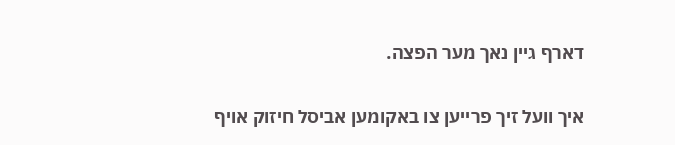דארף גיין נאך מער הפצה.


איך וועל זיך פרייען צו באקומען אביסל חיזוק אויף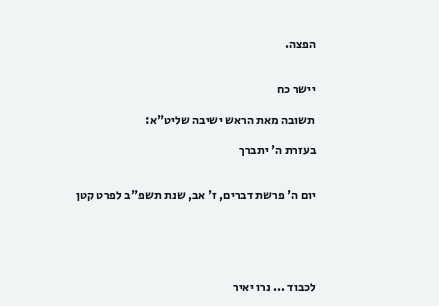הפצה.


יישר כח

תשובה מאת הראש ישיבה שליט"א:

בעזרת ה' יתברך


יום ה' פרשת דברים, ז' אב, שנת תשפ"ב לפרט קטן





לכבוד ... נרו יאיר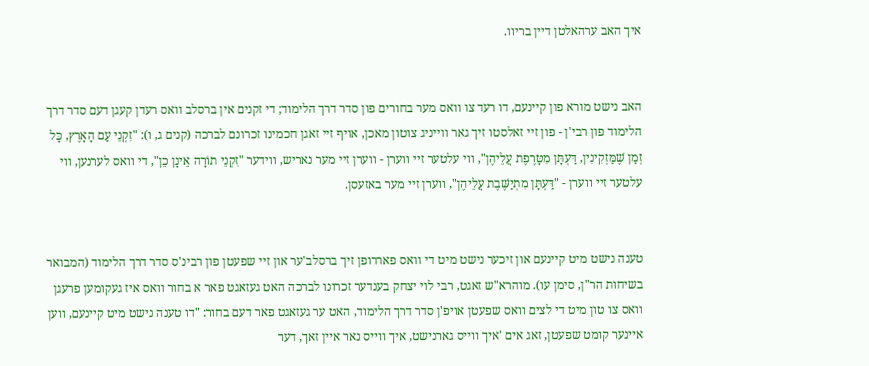איך האב ערהאלטן דיין בריוו.


האב נישט מורא פון קיינעם, דו רעד צו וואס מער בחורים פון סדר דרך הלימוד; די זקנים אין ברסלב וואס רעדן קעגן דעם סדר דרך הלימוד פון רבי'ן - פון זיי זאלסטו זיך גאר ווייניג צוטון מאכן, אויף זיי זאגן חכמינו זכרונם לברכה (קנים ג, ו): "זִקְנֵי עַם הָאָרֶץ, כָּל זְמַן שֶׁמַּזְקִינִין, דַּעְתָּן מִטָּרֶפֶת עֲלֵיהֶן", ווי עלטער זיי ווערן - ווערן זיי מער נאריש, ווידער "זִקְנֵי תוֹרָה אֵינָן כֵן", די וואס לערנען, ווי עלטער זיי ווערן - "דַּעְתָּן מִתְיַשֶּׁבֶת עֲלֵיהֶן", ווערן זיי מער באזעסן.


טענה נישט מיט קיינעם און זיכער נישט מיט די וואס פאררופן זיך ברסלב'ער און זיי שפעטן פון רבינ'ס סדר דרך הלימוד (המבואר בשיחות הר"ן, סימן עו). מוהרא"ש זאגט, רבי לוי יצחק בענדער זכרונו לברכה האט געזאגט פאר א בחור וואס איז געקומען פרעגן וואס צו טון מיט די לצים וואס שפעטן אויפ'ן סדר דרך הלימוד, האט ער געזאגט פאר דעם בחור: "דו טענה נישט מיט קיינעם, ווען איינער קומט שפעטן, זאג אים 'איך ווייס גארנישט, איך ווייס נאר איין זאך, דער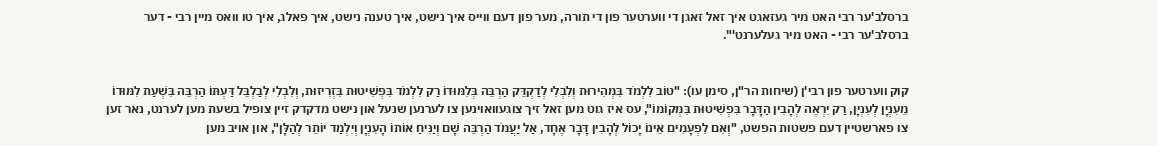ברסלב'ער רבי האט מיר געזאגט איך זאל זאגן די ווערטער פון די תורה, מער פון דעם ווייס איך נישט, איך טענה נישט, איך פאלג, איך טו וואס מיין רבי - דער ברסלב'ער רבי - האט מיר געלערנט'".


קוק ווערטער פון רבי'ן (שיחות הר"ן, סימן עו): "טוֹב לִלְמֹד בִּמְהִירוּת וְלִבְלִי לְדַקְדֵּק הַרְבֵּה בְּלִמּוּדוֹ רַק לִלְמֹד בִּפְשִׁיטוּת בִּזְרִיזוּת, וְלִבְלִי לְבַלְבֵּל דַּעְתּוֹ הַרְבֵּה בִּשְׁעַת לִמּוּדוֹ מֵעִנְיָן לְעִנְיָן, רַק יִרְאֶה לְהָבִין הַדָּבָר בִּפְשִׁיטוּת בִּמְקוֹמוֹ", עס איז גוט מען זאל זיך צוגעוואוינען צו לערנען שנעל און נישט מדקדק זיין צופיל בשעת מען לערנט, נאר זען צו פארשטיין דעם פשטות הפשט, "וְאִם לִפְעָמִים אֵינוֹ יָכוֹל לְהָבִין דָּבָר אֶחָד, אַל יַעֲמֹד הַרְבֵּה שָׁם וְיַנִּיחַ אוֹתוֹ הָעִנְיָן וְיִלְמַד יוֹתֵר לְהַלָּן", און אויב מען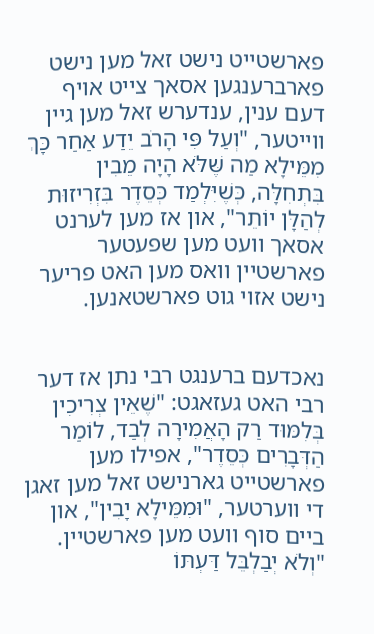פארשטייט נישט זאל מען נישט פארברענגען אסאך צייט אויף דעם ענין, ענדערש זאל מען גיין ווייטער, "וְעַל פִּי הָרֹב יֵדַע אַחַר כָּךְ מִמֵּילָא מַה שֶּׁלֹּא הָיָה מֵבִין בִּתְחִלָּה, כְּשֶׁיִּלְמַד כְּסֵדֶר בִּזְרִיזוּת לְהַלָּן יוֹתֵר", און אז מען לערנט אסאך וועט מען שפעטער פארשטיין וואס מען האט פריער נישט אזוי גוט פארשטאנען.


נאכדעם ברענגט רבי נתן אז דער רבי האט געזאגט: "שֶׁאֵין צְרִיכִין בְּלִמּוּד רַק הָאֲמִירָה לְבַד, לוֹמַר הַדְּבָרִים כְּסֵדֶר", אפילו מען פארשטייט גארנישט זאל מען זאגן די ווערטער, "וּמִמֵּילָא יָבִין", און ביים סוף וועט מען פארשטיין. "וְלֹא יְבַלְבֵּל דַּעְתּוֹ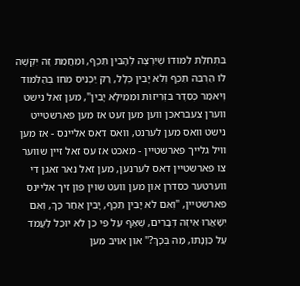בִּתְחִלַּת לִמּוּדוֹ שֶׁיִּרְצֶה לְהָבִין תֵּכֶף, וּמֵחֲמַת זֶה יִקְשֶׁה לוֹ הַרְבֵּה תֵּכֶף וְלֹא יָבִין כְּלָל, רַק יַכְנִיס מֹחוֹ בְּהַלִּמּוּד וְיֹאמַר כְּסֵדֶר בִּזְרִיזוּת וּמִמֵּילָא יָבִין", מען זאל נישט ווערן צעבראכן ווען מען זעט אז מען פארשטייט נישט וואס מען לערנט, וואס דאס אליינס - אז מען וויל גלייך פארשטיין - מאכט אז עס זאל זיין שווער צו פארשטיין דאס לערנען, מען זאל נאר זאגן די ווערטער כסדרן און מען וועט שוין פון זיך אליינס פארשטיין, "וְאִם לֹא יָבִין תֵּכֶף, יָבִין אַחַר כָּךְ, וְאִם יִשָּׁאֲרוּ אֵיזֶה דְּבָרִים, שֶׁאַף עַל פִּי כֵן לֹא יוּכַל לַעֲמֹד עַל כַּוָּנָתוֹ, מַה בְּכָךְ?" און אויב מען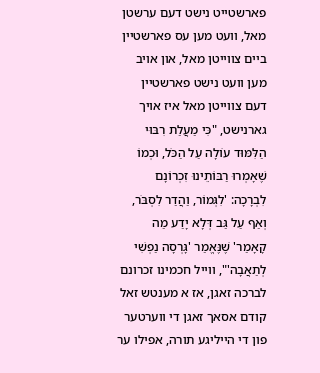פארשטייט נישט דעם ערשטן מאל, וועט מען עס פארשטיין ביים צווייטן מאל, און אויב מען וועט נישט פארשטיין דעם צווייטן מאל איז אויך גארנישט, "כִּי מַעֲלַת רִבּוּי הַלִּמּוּד עוֹלָה עַל הַכֹּל, וּכְמוֹ שֶׁאָמְרוּ רַבּוֹתֵינוּ זִכְרוֹנָם לִבְרָכָה: 'לִגְּמוֹר, וַהֲדַר לִסְבֹּר, וְאַף עַל גַּב דְּלָא יָדַע מַה קָאָמַר' שֶׁנֶּאֱמַר 'גָּרְסָה נַפְשִׁי לְתַאֲבָה'", ווייל חכמינו זכרונם לברכה זאגן, אז א מענטש זאל קודם אסאך זאגן די ווערטער פון די הייליגע תורה, אפילו ער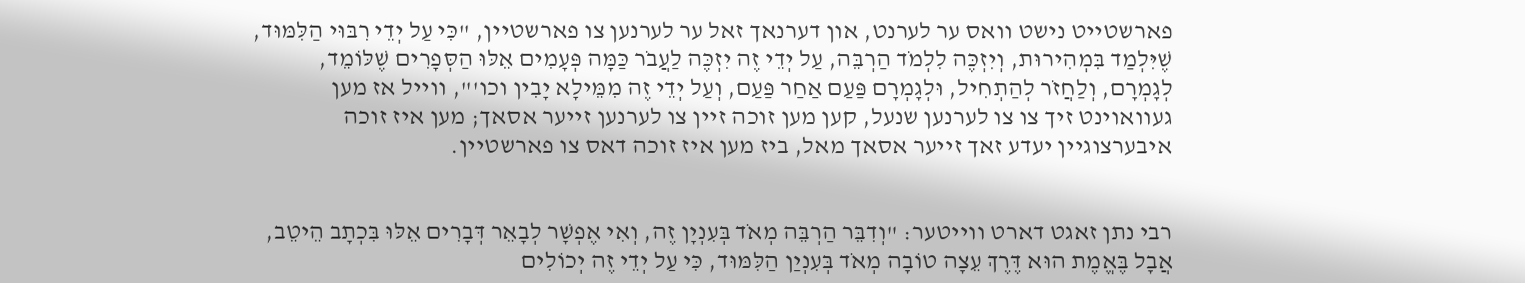פארשטייט נישט וואס ער לערנט, און דערנאך זאל ער לערנען צו פארשטיין, "כִּי עַל יְדֵי רִבּוּי הַלִּמּוּד, שֶׁיִּלְמַד בִּמְהִירוּת, וְיִזְכֶּה לִלְמֹד הַרְבֵּה, עַל יְדֵי זֶה יִזְכֶּה לַעֲבֹר כַּמָּה פְּעָמִים אֵלּוּ הַסְּפָרִים שֶׁלּוֹמֵד, לְגָמְרָם, וְלַחֲזֹר לְהַתְחִיל, וּלְגָמְרָם פַּעַם אַחַר פַּעַם, וְעַל יְדֵי זֶה מִמֵּילָא יָבִין וכו'", ווייל אז מען געוואוינט זיך צו צו לערנען שנעל, קען מען זוכה זיין צו לערנען זייער אסאך; מען איז זוכה איבערצוגיין יעדע זאך זייער אסאך מאל, ביז מען איז זוכה דאס צו פארשטיין.


רבי נתן זאגט דארט ווייטער: "וְדִבֵּר הַרְבֵּה מְאֹד בְּעִנְיָן זֶה, וְאִי אֶפְשָׁר לְבָאֵר דְּבָרִים אֵלּוּ בִּכְתָב הֵיטֵב, אֲבָל בֶּאֱמֶת הוּא דֶּרֶךְ עֵצָה טוֹבָה מְאֹד בְּעִנְיַן הַלִּמּוּד, כִּי עַל יְדֵי זֶה יְכוֹלִים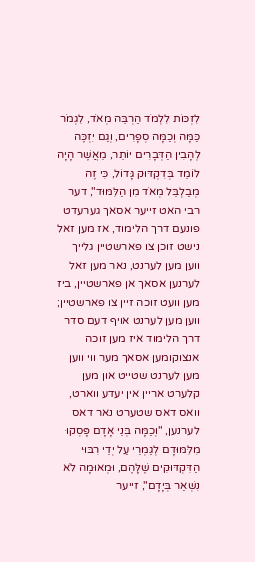לִזְכּוֹת לִלְמֹד הַרְבֵּה מְאֹד, לִגְמֹר כַּמָּה וְכַמָּה סְפָרִים, וְגַם יִזְכֶּה לְהָבִין הַדְּבָרִים יוֹתֵר, מֵאֲשֶׁר הָיָה לוֹמֵד בְּדִקְדּוּק גָּדוֹל, כִּי זֶה מְבַלְבֵּל מְאֹד מִן הַלִּמּוּד", דער רבי האט זייער אסאך גערעדט פונעם דרך הלימוד, אז מען זאל נישט זוכן צו פארשטיין גלייך ווען מען לערנט, נאר מען זאל לערנען אסאך אן פארשטיין, ביז מען וועט זוכה זיין צו פארשטיין; ווען מען לערנט אויף דעם סדר דרך הלימוד איז מען זוכה אנצוקומען אסאך מער ווי ווען מען לערנט שטייט און מען קלערט אריין אין יעדע ווארט, וואס דאס שטערט נאר דאס לערנען, "וְכַמָּה בְּנֵי אָדָם פָּסְקוּ מִלִּמּוּדָם לְגַמְרֵי עַל יְדֵי רִבּוּי הַדִּקְדּוּקִים שֶׁלָּהֶם, וּמְאוּמָה לֹא נִשְׁאַר בְּיָדָם", זייער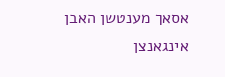אסאך מענטשן האבן אינגאנצן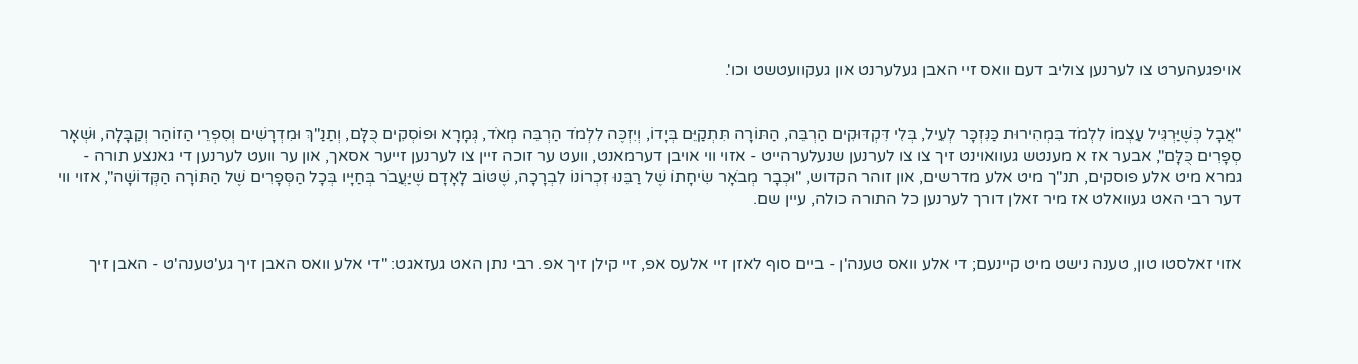אויפגעהערט צו לערנען צוליב דעם וואס זיי האבן געלערנט און געקוועטשט וכו'.


"אֲבָל כְּשֶׁיַּרְגִּיל עַצְמוֹ לִלְמֹד בִּמְהִירוּת כַּנִּזְכָּר לְעֵיל, בְּלִי דִּקְדּוּקִים הַרְבֵּה, הַתּוֹרָה תִּתְקַיֵּם בְּיָדוֹ, וְיִזְכֶּה לִלְמֹד הַרְבֵּה מְאֹד, גְּמָרָא וּפוֹסְקִים כֻּלָּם, וְתַנַ"ךְ וּמִדְרָשִׁים וְסִפְרֵי הַזוֹהַר וְקַבָּלָה, וּשְׁאָר סְפָרִים כֻּלָּם", אבער אז א מענטש געוואוינט זיך צו צו לערנען שנעלערהייט - אזוי ווי אויבן דערמאנט, וועט ער זוכה זיין צו לערנען זייער אסאך, און ער וועט לערנען די גאנצע תורה - גמרא מיט אלע פוסקים, תנ"ך מיט אלע מדרשים, און זוהר הקדוש, "וּכְבָר מְבֹאָר שִׂיחָתוֹ שֶׁל רַבֵּנוּ זִכְרוֹנוֹ לִבְרָכָה, שֶׁטּוֹב לָאָדָם שֶׁיַּעֲבֹר בְּחַיָּיו בְּכָל הַסְּפָרִים שֶׁל הַתּוֹרָה הַקְּדוֹשָׁה", אזוי ווי דער רבי האט געוואלט אז מיר זאלן דורך לערנען כל התורה כולה, עיין שם.


אזוי זאלסטו טון, טענה נישט מיט קיינעם; די אלע וואס טענה'ן - ביים סוף לאזן זיי אלעס אפ, זיי קילן זיך אפ. רבי נתן האט געזאגט: "די אלע וואס האבן זיך גע'טענה'ט - האבן זיך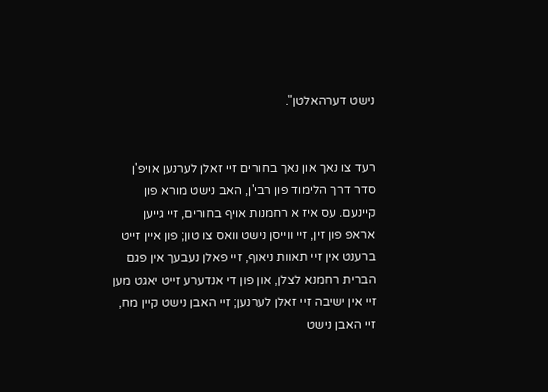נישט דערהאלטן".


רעד צו נאך און נאך בחורים זיי זאלן לערנען אויפ'ן סדר דרך הלימוד פון רבי'ן, האב נישט מורא פון קיינעם. עס איז א רחמנות אויף בחורים, זיי גייען אראפ פון זין, זיי ווייסן נישט וואס צו טון; פון איין זייט ברענט אין זיי תאוות ניאוף, זיי פאלן נעבעך אין פגם הברית רחמנא לצלן, און פון די אנדערע זייט יאגט מען זיי אין ישיבה זיי זאלן לערנען; זיי האבן נישט קיין מח, זיי האבן נישט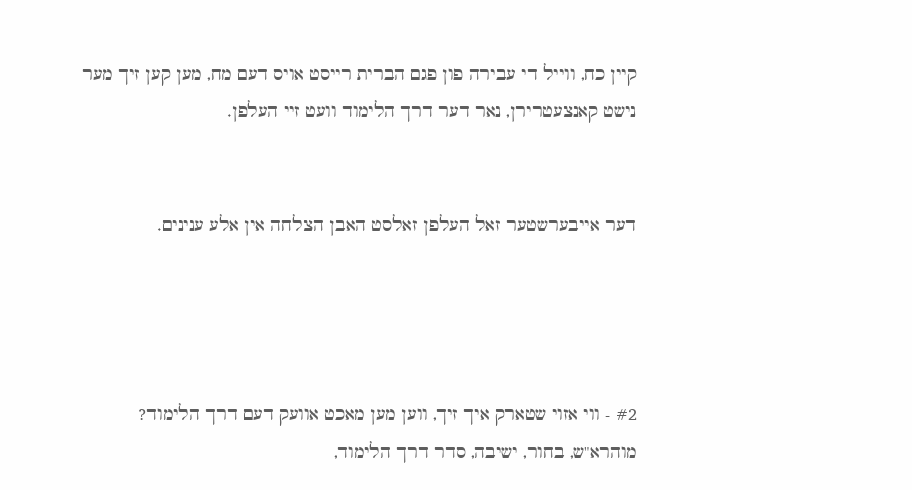קיין כח, ווייל די עבירה פון פגם הברית רייסט אויס דעם מח, מען קען זיך מער נישט קאנצעטרירן, נאר דער דרך הלימוד וועט זיי העלפן.


דער אייבערשטער זאל העלפן זאלסט האבן הצלחה אין אלע ענינים.




#2 - ווי אזוי שטארק איך זיך, ווען מען מאכט אוועק דעם דרך הלימוד?
מוהרא"ש, בחור, ישיבה, סדר דרך הלימוד,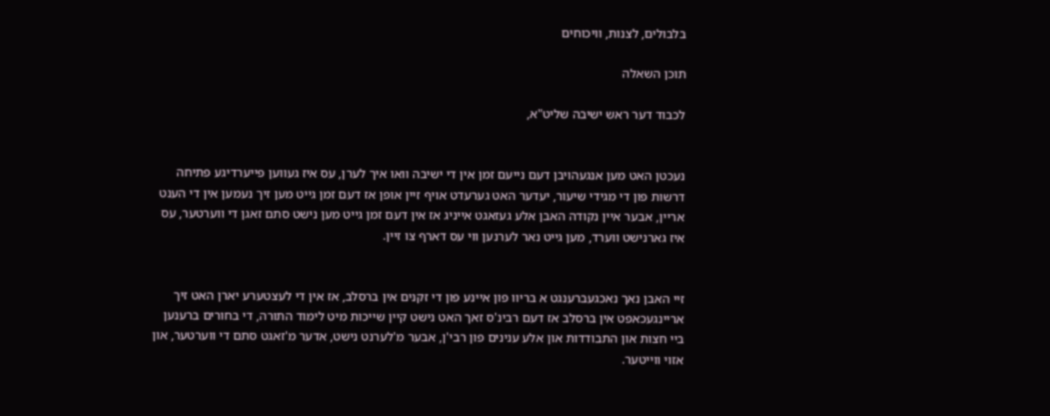בלבולים, לצנות, וויכוחים

תוכן השאלה

לכבוד דער ראש ישיבה שליט"א,


נעכטן האט מען אנגעהויבן דעם נייעם זמן אין די ישיבה וואו איך לערן, עס איז געווען פייערדיגע פתיחה דרשות פון די מגידי שיעור, יעדער האט גערעדט אויף זיין אופן אז דעם זמן גייט מען זיך נעמען אין די הענט אריין, אבער איין נקודה האבן אלע געזאגט אייניג אז אין דעם זמן גייט מען נישט סתם זאגן די ווערטער, עס איז גארנישט ווערד, מען גייט נאר לערנען ווי עס דארף צו זיין.


זיי האבן נאך נאכגעברענגט א בריוו פון איינע פון די זקנים אין ברסלב, אז אין די לעצטערע יארן האט זיך אריינגעכאפט אין ברסלב אז דעם רבינ'ס זאך האט נישט קיין שייכות מיט לימוד התורה, די בחורים ברענען ביי חצות און התבודדות און אלע ענינים פון רבי'ן, אבער מ'לערנט נישט, אדער מ'זאגט סתם די ווערטער, און אזוי ווייטער.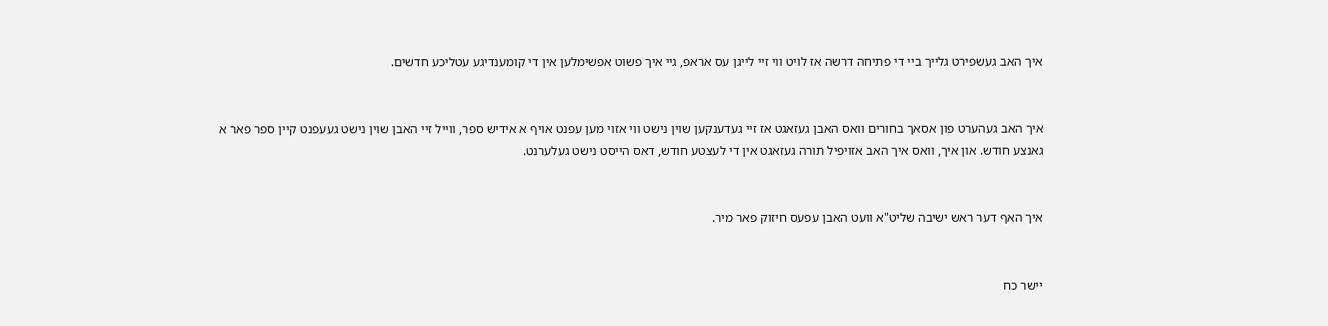איך האב געשפירט גלייך ביי די פתיחה דרשה אז לויט ווי זיי לייגן עס אראפ, גיי איך פשוט אפשימלען אין די קומענדיגע עטליכע חדשים.


איך האב געהערט פון אסאך בחורים וואס האבן געזאגט אז זיי געדענקען שוין נישט ווי אזוי מען עפנט אויף א אידיש ספר, ווייל זיי האבן שוין נישט געעפנט קיין ספר פאר א גאנצע חודש. און איך, וואס איך האב אזויפיל תורה געזאגט אין די לעצטע חודש, דאס הייסט נישט געלערנט.


איך האף דער ראש ישיבה שליט"א וועט האבן עפעס חיזוק פאר מיר.


יישר כח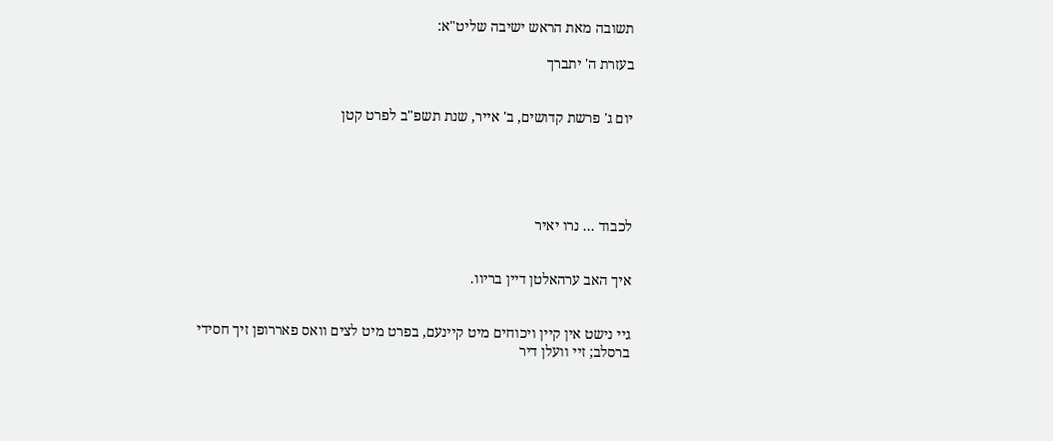תשובה מאת הראש ישיבה שליט"א:

בעזרת ה' יתברך


יום ג' פרשת קדושים, ב' אייר, שנת תשפ"ב לפרט קטן





לכבוד ... נרו יאיר


איך האב ערהאלטן דיין בריוו.


גיי נישט אין קיין ויכוחים מיט קיינעם, בפרט מיט לצים וואס פאררופן זיך חסידי ברסלב; זיי וועלן דיר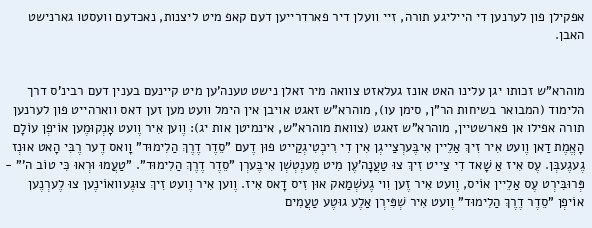אפקילן פון לערנען די הייליגע תורה, זיי וועלן דיר פארדרייען דעם קאפ מיט ליצנות, נאכדעם וועסטו גארנישט האבן.


מוהרא"ש זכותו יגן עלינו האט אונז געלאזט צוואה מיר זאלן נישט טענה'ען מיט קיינעם בענין דעם רבינ'ס דרך הלימוד (המבואר בשיחות הר"ן, סימן עו), מוהרא"ש זאגט אויבן אין הימל וועט מען זען דאס ווארהייט פון לערנען תורה אפילו אן פארשטיין, מוהרא"ש זאגט (צוואת מוהרא"ש, אינמיטן אות יג): וֶוען אִיר וֶועט אָנְקוּמֶען אוֹיפְן עוֹלָם הָאֱמֶת דַאן וֶועט אִיר זִיךְ אַלֵיין אִיבֶּערְצַייגְן אִין דִי רִיכְטִיגְקַייט פוּן דֶעם "סֵדֶר דֶרֶךְ הַלִימוּד" וָואס דֶער רֶבִּי הָאט אוּנְז גֶעגֶעבְּן. עֶס אִיז אַ שָׁאד דִי צַייט זִיךְ צוּ טַעֲנָה'עֶן מִיט מֶענְטְשְׁן אִיבֶּערְן "סֵדֶר דֶרֶךְ הַלִימוּד". "טַעֲמוּ וּרְאוּ כִּי טוֹב ה'" - פְּרוּבִּירְט עֶס אַלֵיין אוֹיס, וֶועט אִיר זֶען וִוי גֶעשְׁמַאק אוּן זִיס דָאס אִיז. וֶוען אִיר וֶועט זִיךְ צוּגֶעוואוֹינֶען צוּ לֶערְנֶען אוֹיפְן "סֵדֶר דֶרֶךְ הַלִימוּד" וֶועט אִיר שְׁפִּירְן אַלֶע גוּטֶע טַעֲמִים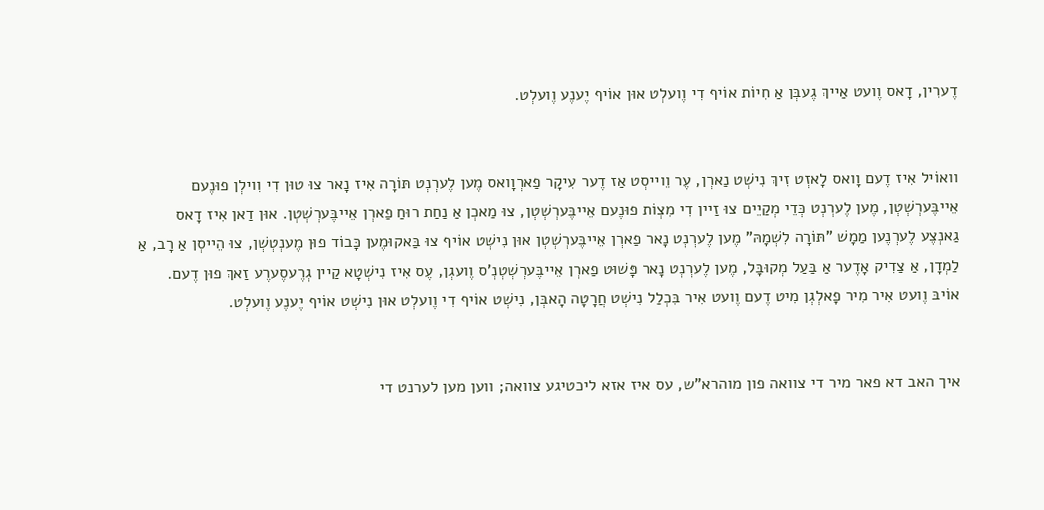דֶערִין, דָאס וֶועט אַייךְ גֶעבְּן אַ חִיוֹת אוֹיף דִי וֶועלְט אוּן אוֹיף יֶענֶע וֶועלְט.


וואוֹיל אִיז דֶעם וָואס לָאזְט זִיךְ נִישְׁט נַארְן, עֶר וֵוייסְט אַז דֶער עִיקָר פַארְוָואס מֶען לֶערְנְט תּוֹרָה אִיז נָאר צוּ טוּן דִי וִוילְן פוּנֶעם אֵייבֶּערְשְׁטְן, מֶען לֶערְנְט כְּדֵי מְקַיֵים צוּ זַיין דִי מִצְוֹת פוּנֶעם אֵייבֶּערְשְׁטְן, צוּ מַאכְן אַ נַחַת רוּחַ פַארְן אֵייבֶּערְשְׁטְן. אוּן דַאן אִיז דָאס גַאנְצֶע לֶערְנֶען מַמָשׁ "תּוֹרָה לִשְׁמָהּ" מֶען לֶערְנְט נָאר פַארְן אֵייבֶּערְשְׁטְן אוּן נִישְׁט אוֹיף צוּ בַּאקוּמֶען כָּבוֹד פוּן מֶענְטְשְׁן, צוּ הֵייסְן אַ רָב, אַ לַמְדָן, אַ צַדִיק אָדֶער אַ בַּעַל מְקוּבָּל, מֶען לֶערְנְט נָאר פָּשׁוּט פַארְן אֵייבֶּערְשְׁטְנְ'ס וֶועגְן, עֶס אִיז נִישְׁטָא קַיין גְרֶעסֶערֶע זַאךְ פוּן דֶעם. אוֹיבּ וֶועט אִיר מִיר פָאלְגְן מִיט דֶעם וֶועט אִיר בִּכְלַל נִישְׁט חֲרָטָה הָאבְּן, נִישְׁט אוֹיף דִי וֶועלְט אוּן נִישְׁט אוֹיף יֶענֶע וֶועלְט.


איך האב דא פאר מיר די צוואה פון מוהרא"ש, עס איז אזא ליכטיגע צוואה; ווען מען לערנט די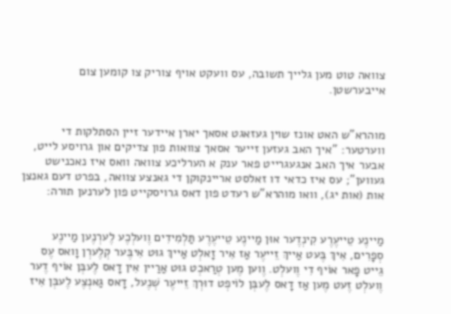צוואה טוט מען גלייך תשובה, עס וועקט אויף צוריק צו קומען צום אייבערשטן.


מוהרא"ש האט אונז שוין געזאגט אסאך יארן איידער זיין הסתלקות די ווערטער: "איך האב געזען זייער אסאך צוואות פון צדיקים און גרויסע לייט, אבער איך האב אנגעגרייט פאר ענק א הערליכע צוואה וואס איז נאכנישט געווען"; עס איז כדאי דו זאלסט אריינקוקן די גאנצע צוואה, בפרט דעם גאנצן אות (אות יג), וואו מוהרא"ש רעדט פון דאס גרויסקייט פון לערנען תורה:


מַיינֶע טֵייעֶרֶע קִינְדֶער אוּן מַיינֶע טֵייעֶרֶע תַּלְמִידִים וֶועלְכֶע לֶערְנֶען מַיינֶע סְפָרִים, אִיךְ בֶּעט אַייךְ זֵייעֶר אַז אִיר זָאלְט אַייךְ גוּט אִיבֶּער קְלֶערְן וָואס עֶס גֵייט פָאר אוֹיף דִי וֶועלְט. וֶוען מֶען טְרַאכְט גוּט אַרַיין אִין דָאס לֶעבְּן אוֹיף דֶער וֶועלְט זֶעט מֶען אַז דָאס לֶעבְּן לוֹיפְט דוּרְךְ זֵייעֶר שְׁנֶעל, דָאס גַאנְצֶע לֶעבְּן אִיז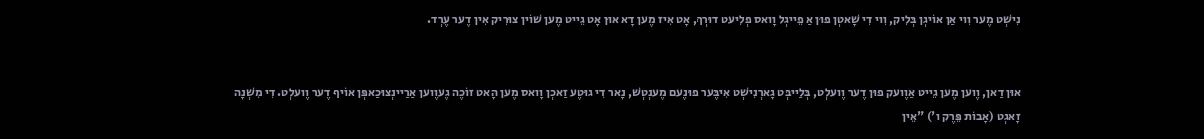נִישְׁט מֶער וִוי אַן אוֹיגְן בְּלִיק, וִוי דִי שָׁאטְן פוּן אַ פֵייגְל וָואס פְלִיעט דוּרְךְ, אָט אִיז מֶען דָא אוּן אָט גֵייט מֶען שׁוֹין צוּרִיק אִין דֶער עֶרְד.


אוּן דַאן, וֶוען מֶען גֵייט אַוֶועק פוּן דֶער וֶועלְט, בְּלַייבְּט גָארְנִישְׁט אִיבֶּער פוּנֶעם מֶענְטְשׁ, נָאר דִי גוּטֶע זַאכְן וָואס מֶען הָאט זוֹכֶה גֶעוֶוען אַרַיינְצוּכַאפְּן אוֹיף דֶער וֶועלְט. דִי מִשְׁנָה זָאגְט (אָבוֹת פֵּרֶק ו') "אֵין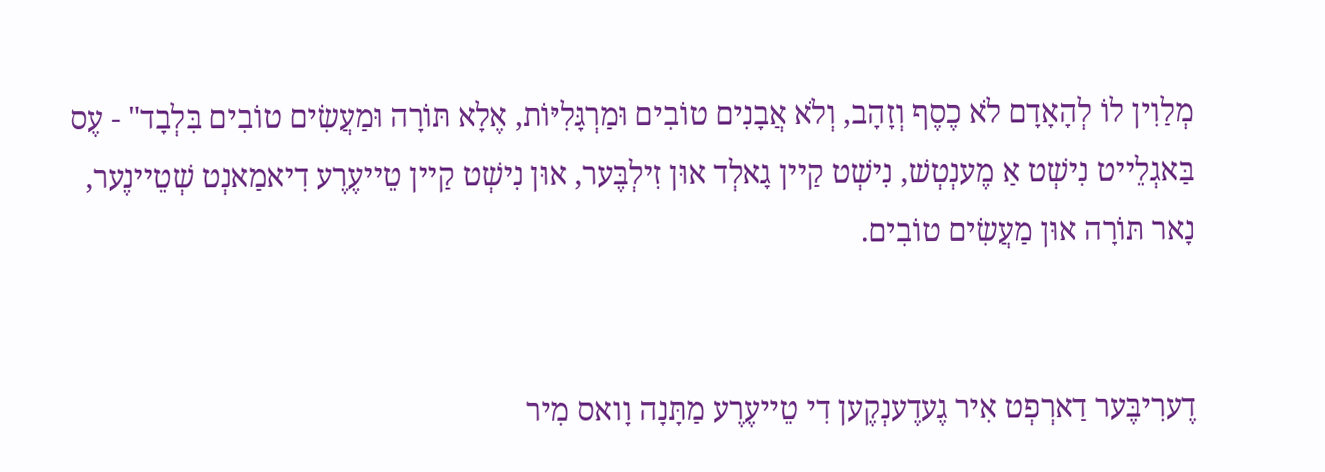מְלַוִין לוֹ לְהָאָדָם לֹא כֶסֶף וְזָהָב, וְלֹא אֲבָנִים טוֹבִים וּמַרְגָּלִיּוֹת, אֶלָא תּוֹרָה וּמַעֲשִׂים טוֹבִים בִּלְבָד" - עֶס בַּאגְלֵייט נִישְׁט אַ מֶענְטְשׁ, נִישְׁט קַיין גָאלְד אוּן זִילְבֶּער, אוּן נִישְׁט קַיין טֵייעֶרֶע דִיאמַאנְט שְׁטֵיינֶער, נָאר תּוֹרָה אוּן מַעֲשִׂים טוֹבִים.


דֶערִיבֶּער דַארְפְט אִיר גֶעדֶענְקֶען דִי טֵייעֶרֶע מַתָּנָה וָואס מִיר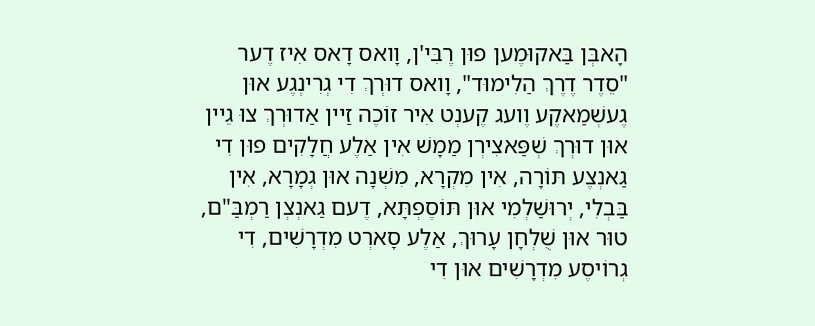הָאבְּן בַּאקוּמֶען פוּן רֶבִּי'ן, וָואס דָאס אִיז דֶער "סֵדֶר דֶרֶךְ הַלִימוּד", וָואס דוּרְךְ דִי גְרִינְגֶע אוּן גֶעשְׁמַאקֶע וֶועג קֶענְט אִיר זוֹכֶה זַיין אַדוּרְךְ צוּ גֵיין אוּן דוּרְךְ שְׁפַּאצִירְן מַמָשׁ אִין אַלֶע חֲלָקִים פוּן דִי גַאנְצֶע תּוֹרָה, אִין מִקְרָא, מִשְׁנָה אוּן גְמָרָא, אִין בַּבְלִי, יְרוּשַׁלְמִי אוּן תּוֹסֶפְתָּא, דֶעם גַאנְצְן רַמְבַּ"ם, טוּר אוּן שֻׁלְחָן עָרוּךְ, אַלֶע סָארְט מִדְרָשִׁים, דִי גְרוֹיסֶע מִדְרָשִׁים אוּן דִי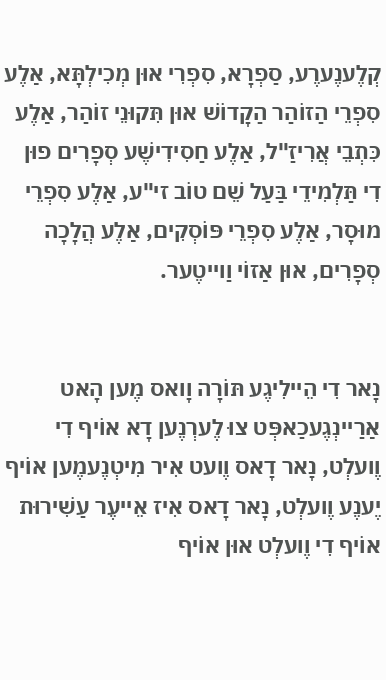קְלֶענֶערֶע, סַפְרָא, סִפְרִי אוּן מְכִילְתָּא, אַלֶע סִפְרֵי הַזוֹהַר הַקָדוֹשׁ אוּן תִּקוּנֵי זוֹהַר, אַלֶע כִּתְבֵי אֲרִיזַ"ל, אַלֶע חַסִידִישֶׁע סְפָרִים פוּן דִי תַּלְמִידֵי בַּעַל שֵׁם טוֹב זי"ע, אַלֶע סִפְרֵי מוּסָר, אַלֶע סִפְרֵי פּוֹסְקִים, אַלֶע הֲלָכָה סְפָרִים, אוּן אַזוֹי וַוייטֶער.


נָאר דִי הֵיילִיגֶע תּוֹרָה וָואס מֶען הָאט אַרַיינְגֶעכַאפְּט צוּ לֶערְנֶען דָא אוֹיף דִי וֶועלְט, נָאר דָאס וֶועט אִיר מִיטְנֶעמֶען אוֹיף יֶענֶע וֶועלְט, נָאר דָאס אִיז אֵייעֶר עַשִׁירוּת אוֹיף דִי וֶועלְט אוּן אוֹיף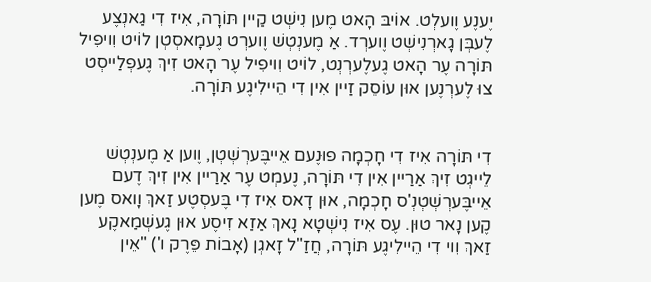יֶענֶע וֶועלְט. אוֹיבּ הָאט מֶען נִישְׁט קַיין תּוֹרָה, אִיז דִי גַאנְצֶע לֶעבְּן גָארְנִישְׁט וֶוערְד. אַ מֶענְטְשׁ וֶוערְט גֶעמָאסְטְן לוֹיט וִויפִיל תּוֹרָה עֶר הָאט גֶעלֶערְנְט, לוֹיט וִויפִיל עֶר הָאט זִיךְ גֶעפְלַייסְט צוּ לֶערְנֶען אוּן עוֹסֵק זַיין אִין דִי הֵיילִיגֶע תּוֹרָה.


דִי תּוֹרָה אִיז דִי חָכְמָה פוּנֶעם אֵייבֶּערְשְׁטְן, וֶוען אַ מֶענְטְשׁ לֵייגְט זִיךְ אַרַיין אִין דִי תּוֹרָה, נֶעמְט עֶר אַרַיין אִין זִיךְ דֶעם אֵייבֶּערְשְׁטְנְ'ס חָכְמָה, אוּן דָאס אִיז דִי בֶּעסְטֶע זַאךְ וָואס מֶען קֶען נָאר טוּן. עֶס אִיז נִישְׁטָא נָאךְ אַזַא זִיסֶע אוּן גֶעשְׁמַאקֶע זַאךְ וִוי דִי הֵיילִיגֶע תּוֹרָה, חֲזַ"ל זָאגְן (אָבוֹת פֵּרֶק ו') "אֵין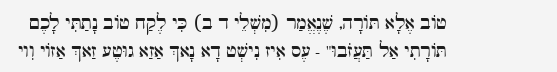טוֹב אֶלָא תּוֹרָה, שֶׁנֶאֱמַר (מִשְׁלֵי ד ב) כִּי לֶקַח טוֹב נָתַתִּי לָכֶם תּוֹרָתִי אַל תַּעֲזֹבוּ" - עֶס אִיז נִישְׁט דָא נָאךְ אַזַא גוּטֶע זַאךְ אַזוֹי וִוי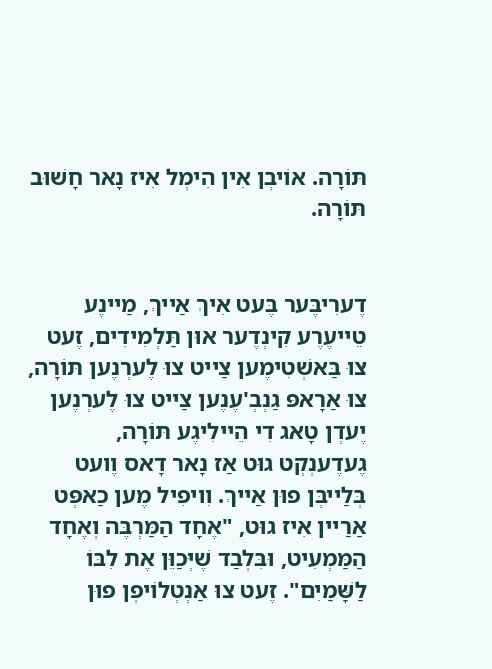תּוֹרָה. אוֹיבְן אִין הִימְל אִיז נָאר חָשׁוּב תּוֹרָה.


דֶערִיבֶּער בֶּעט אִיךְ אַייךְ, מַיינֶע טֵייעֶרֶע קִינְדֶער אוּן תַּלְמִידִים, זֶעט צוּ בַּאשְׁטִימֶען צַייט צוּ לֶערְנֶען תּוֹרָה, צוּ אַרָאפּ גַנְבְ'עֶנֶען צַייט צוּ לֶערְנֶען יֶעדְן טָאג דִי הֵיילִיגֶע תּוֹרָה, גֶעדֶענְקְט גוּט אַז נָאר דָאס וֶועט בְּלַייבְּן פוּן אַייךְ. וִויפִיל מֶען כַאפְּט אַרַיין אִיז גוּט, "אֶחָד הַמַּרְבֶּה וְאֶחָד הַמַּמְעִיט, וּבִּלְבַד שֶׁיְּכַוֵּן אֶת לִבּוֹ לַשָּׁמַיִם". זֶעט צוּ אַנְטְלוֹיפְן פוּן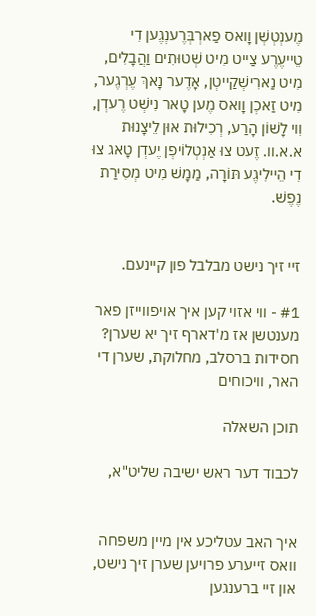מֶענְטְשְׁן וָואס פַארְבְּרֶענְגֶען דִי טֵייעֶרֶע צַייט מִיט שְׁטוּתִים וַהֲבָלִים, מִיט נַארִישְׁקַייטְן, אָדֶער נָאךְ עֶרְגֶער, מִיט זַאכְן וָואס מֶען טָאר נִישְׁט רֶעדְן, וִוי לָשׁוֹן הָרַע, רְכִילוּת אוּן לֵיצָנוּת א.א.וו. זֶעט צוּ אַנְטְלוֹיפְן יֶעדְן טָאג צוּ דִי הֵיילִיגֶע תּוֹרָה, מַמָשׁ מִיט מְסִירַת נֶפֶשׁ.


זיי זיך נישט מבלבל פון קיינעם.

#1 - ווי אזוי קען איך אויפווייזן פאר מענטשן אז מ'דארף זיך יא שערן?
חסידות ברסלב, מחלוקת, שערן די האר, וויכוחים

תוכן השאלה

לכבוד דער ראש ישיבה שליט"א,


איך האב עטליכע אין מיין משפחה וואס זייערע פרויען שערן זיך נישט, און זיי ברענגען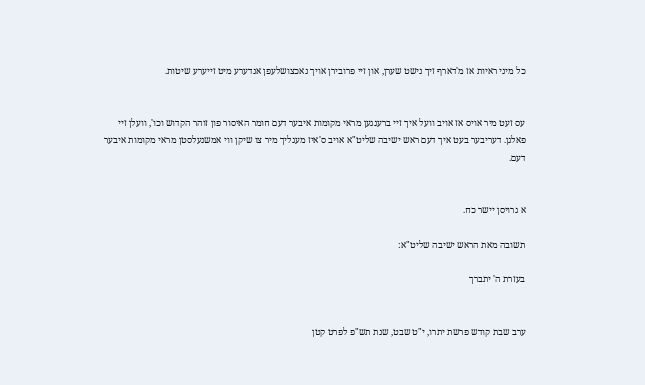כל מיני ראיות אז מ'דארף זיך נישט שערן, און זיי פרובירן אויך נאכצושלעפן אנדערע מיט זייערע שיטות.


עס זעט מיר אויס אז אויב וועל איך זיי ברענגען מראי מקומות איבער דעם חומר האיסור פון זוהר הקדוש וכו', וועלן זיי פאלגן. דעריבער בעט איך דעם ראש ישיבה שליט"א אויב ס'איז מעגליך מיר צו שיקן ווי אמשנעלסטן מראי מקומות איבער דעם.


א גרויסן יישר כח.

תשובה מאת הראש ישיבה שליט"א:

בעזרת ה' יתברך


ערב שבת קודש פרשת יתרו, י"ט שבט, שנת תש"פ לפרט קטן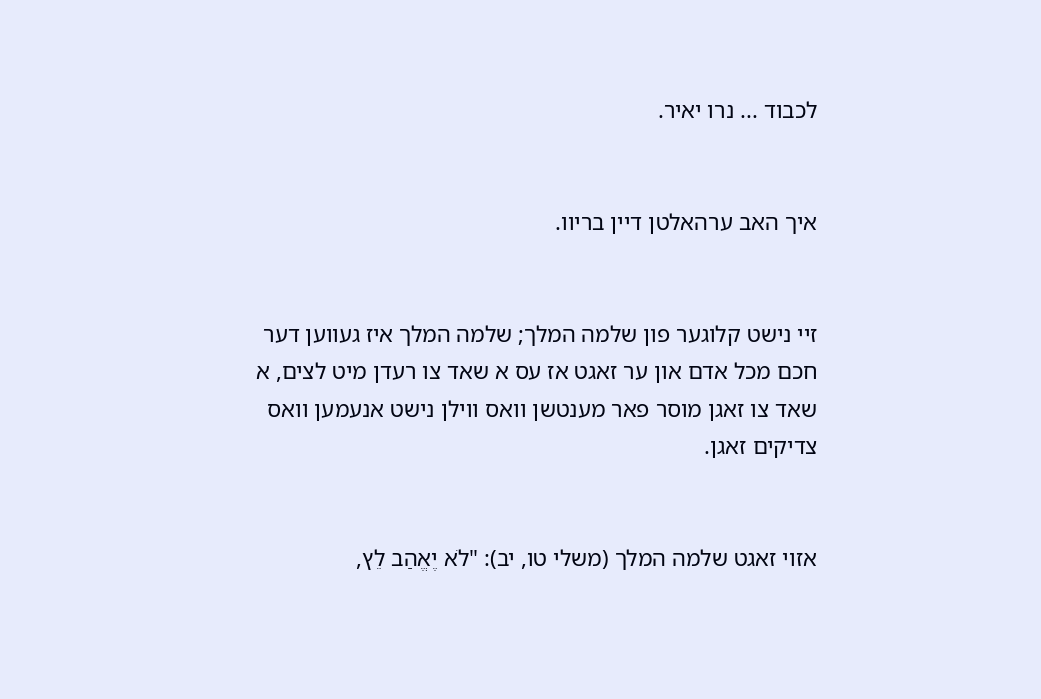לכבוד ... נרו יאיר.


איך האב ערהאלטן דיין בריוו.


זיי נישט קלוגער פון שלמה המלך; שלמה המלך איז געווען דער חכם מכל אדם און ער זאגט אז עס א שאד צו רעדן מיט לצים, א שאד צו זאגן מוסר פאר מענטשן וואס ווילן נישט אנעמען וואס צדיקים זאגן.


אזוי זאגט שלמה המלך (משלי טו, יב): "לֹא יֶאֱהַב לֵץ,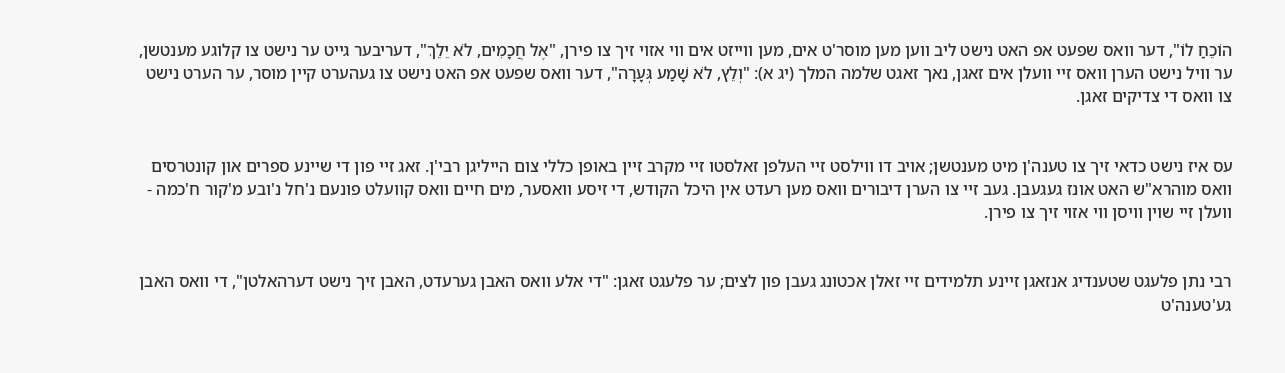הוֹכֵחַ לוֹ", דער וואס שפעט אפ האט נישט ליב ווען מען מוסר'ט אים, מען ווייזט אים ווי אזוי זיך צו פירן, "אֶל חֲכָמִים, לֹא יֵלֵךְ", דעריבער גייט ער נישט צו קלוגע מענטשן, ער וויל נישט הערן וואס זיי וועלן אים זאגן, נאך זאגט שלמה המלך (יג א): "וְלֵץ, לֹא שָׁמַע גְּעָרָה", דער וואס שפעט אפ האט נישט צו געהערט קיין מוסר, ער הערט נישט צו וואס די צדיקים זאגן.


עס איז נישט כדאי זיך צו טענה'ן מיט מענטשן; אויב דו ווילסט זיי העלפן זאלסטו זיי מקרב זיין באופן כללי צום הייליגן רבי'ן. זאג זיי פון די שיינע ספרים און קונטרסים וואס מוהרא"ש האט אונז געגעבן. געב זיי צו הערן דיבורים וואס מען רעדט אין היכל הקודש, די זיסע וואסער, מים חיים וואס קוועלט פונעם נ'חל נ'ובע מ'קור ח'כמה - וועלן זיי שוין וויסן ווי אזוי זיך צו פירן.


רבי נתן פלעגט שטענדיג אנזאגן זיינע תלמידים זיי זאלן אכטונג געבן פון לצים; ער פלעגט זאגן: "די אלע וואס האבן גערעדט, האבן זיך נישט דערהאלטן", די וואס האבן גע'טענה'ט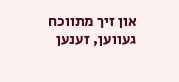און זיך מתווכח געווען, זענען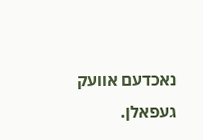נאכדעם אוועק געפאלן.